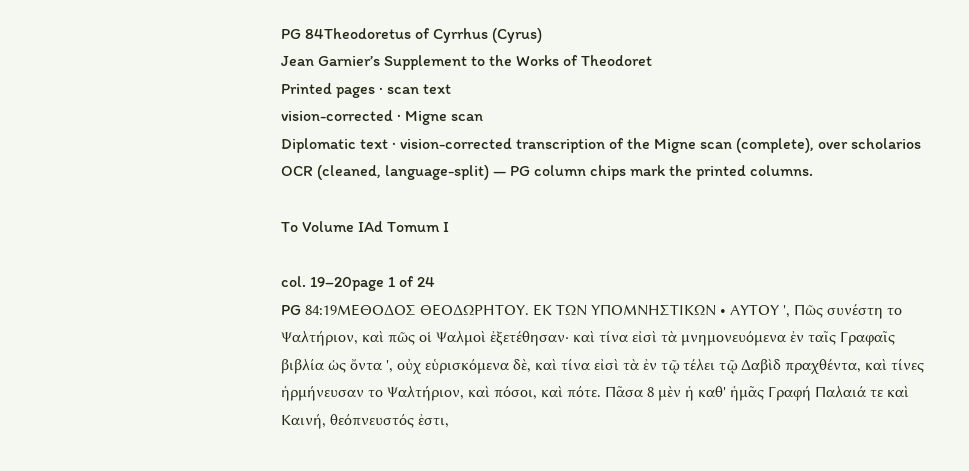PG 84Theodoretus of Cyrrhus (Cyrus)
Jean Garnier’s Supplement to the Works of Theodoret
Printed pages · scan text
vision-corrected · Migne scan
Diplomatic text · vision-corrected transcription of the Migne scan (complete), over scholarios OCR (cleaned, language-split) — PG column chips mark the printed columns.

To Volume IAd Tomum I

col. 19–20page 1 of 24
PG 84:19ΜΕΘΟΔΟΣ ΘΕΟΔΩΡΗΤΟΥ. ΕΚ ΤΩΝ ΥΠΟΜΝΗΣΤΙΚΩΝ • ΑΥΤΟΥ ', Πῶς συνέστη το Ψαλτήριον, καὶ πῶς οἱ Ψαλμοὶ ἐξετέθησαν· καὶ τίνα εἰσὶ τὰ μνημονευόμενα ἐν ταῖς Γραφαῖς βιβλία ὡς ὄντα ', οὐχ εὑρισκόμενα δὲ, καὶ τίνα εἰσὶ τὰ ἐν τῷ τέλει τῷ Δαβὶδ πραχθέντα, καὶ τίνες ἡρμήνευσαν το Ψαλτήριον, καὶ πόσοι, καὶ πότε. Πᾶσα 8 μὲν ἡ καθ' ἡμᾶς Γραφή Παλαιά τε καὶ Καινή, θεόπνευστός ἐστι,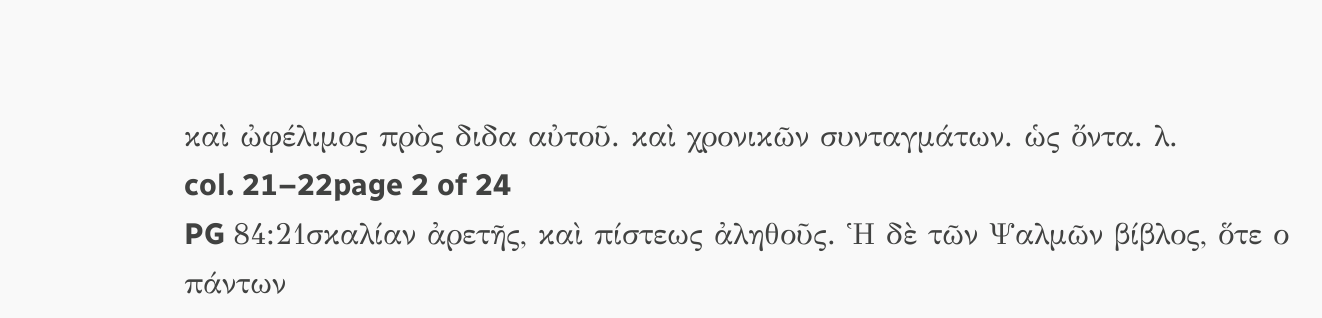καὶ ὠφέλιμος πρὸς διδα αὐτοῦ. καὶ χρονικῶν συνταγμάτων. ὡς ὄντα. λ.
col. 21–22page 2 of 24
PG 84:21σκαλίαν ἀρετῆς, καὶ πίστεως ἀληθοῦς. Ἡ δὲ τῶν Ψαλμῶν βίβλος, ὅτε ο πάντων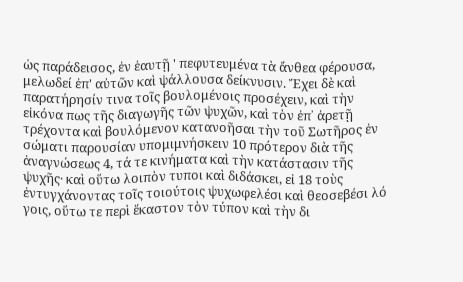ὡς παράδεισος, ἐν ἑαυτῇ ' πεφυτευμένα τὰ ἄνθεα φέρουσα, μελωδεί ἐπ' αὐτῶν καὶ ψάλλουσα δείκνυσιν. Ἔχει δὲ καὶ παρατήρησίν τινα τοῖς βουλομένοις προσέχειν, καὶ τὴν εἰκόνα πως τῆς διαγωγῆς τῶν ψυχῶν, καὶ τὸν ἐπ᾿ ἀρετῇ τρέχοντα καὶ βουλόμενον κατανοῆσαι τὴν τοῦ Σωτῆρος ἐν σώματι παρουσίαν υπομιμνήσκειν 10 πρότερον διὰ τῆς ἀναγνώσεως 4, τά τε κινήματα καὶ τὴν κατάστασιν τῆς ψυχῆς· καὶ οὕτω λοιπὸν τυποι καὶ διδάσκει, εἰ 18 τοὺς ἐντυγχάνοντας τοῖς τοιούτοις ψυχωφελέσι καὶ θεοσεβέσι λό γοις, οὕτω τε περὶ ἕκαστον τὸν τύπον καὶ τὴν δι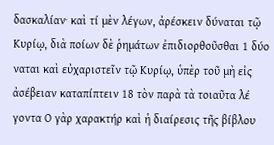δασκαλίαν· καὶ τί μὲν λέγων, ἀρέσκειν δύναται τῷ Κυρίῳ, διὰ ποίων δὲ ῥημάτων ἐπιδιορθοῦσθαι 1 δύο ναται καὶ εὐχαριστεῖν τῷ Κυρίῳ, ὑπὲρ τοῦ μὴ εἰς ἀσέβειαν καταπίπτειν 18 τὸν παρὰ τὰ τοιαῦτα λέ γοντα Ο γὰρ χαρακτήρ καὶ ἡ διαίρεσις τῆς βίβλου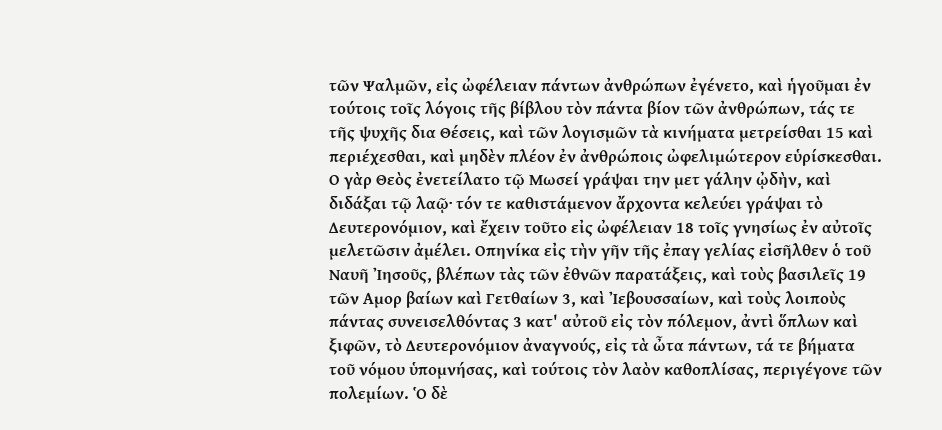τῶν Ψαλμῶν, εἰς ὠφέλειαν πάντων ἀνθρώπων ἐγένετο, καὶ ἡγοῦμαι ἐν τούτοις τοῖς λόγοις τῆς βίβλου τὸν πάντα βίον τῶν ἀνθρώπων, τάς τε τῆς ψυχῆς δια Θέσεις, καὶ τῶν λογισμῶν τὰ κινήματα μετρείσθαι 15 καὶ περιέχεσθαι, καὶ μηδὲν πλέον ἐν ἀνθρώποις ὠφελιμώτερον εὑρίσκεσθαι. Ο γὰρ Θεὸς ἐνετείλατο τῷ Μωσεί γράψαι την μετ γάλην ᾠδὴν, καὶ διδάξαι τῷ λαῷ· τόν τε καθιστάμενον ἄρχοντα κελεύει γράψαι τὸ Δευτερονόμιον, καὶ ἔχειν τοῦτο εἰς ὠφέλειαν 18 τοῖς γνησίως ἐν αὐτοῖς μελετῶσιν ἀμέλει. Οπηνίκα εἰς τὴν γῆν τῆς ἐπαγ γελίας εἰσῆλθεν ὁ τοῦ Ναυῆ Ἰησοῦς, βλέπων τὰς τῶν ἐθνῶν παρατάξεις, καὶ τοὺς βασιλεῖς 19 τῶν Αμορ βαίων καὶ Γετθαίων 3, καὶ Ἰεβουσσαίων, καὶ τοὺς λοιποὺς πάντας συνεισελθόντας 3 κατ' αὐτοῦ εἰς τὸν πόλεμον, ἀντὶ ὅπλων καὶ ξιφῶν, τὸ Δευτερονόμιον ἀναγνούς, εἰς τὰ ὦτα πάντων, τά τε βήματα τοῦ νόμου ὑπομνήσας, καὶ τούτοις τὸν λαὸν καθοπλίσας, περιγέγονε τῶν πολεμίων. Ὁ δὲ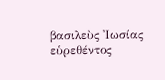βασιλεὺς Ἰωσίας εὑρεθέντος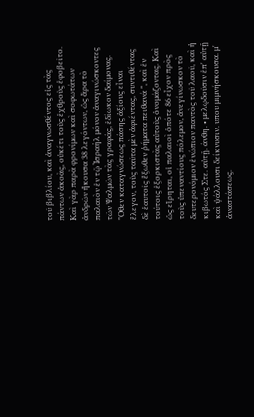τοῦ βιβλίου, καὶ ἀναγνωσθέντος εἰς τὰς πάντων ἀκοὰς, οὐκέτι τοὺς ἐχθροὺς ἐφοβεῖτο. Καὶ γὰρ παρὰ φρονίμων καὶ σοφωτάτων ἀνδρῶν ἤκουσα 38 λεγόντων, ὡς ἄρα τὸ παλαιὸν ἐν τῷ Ἰσραὴλ μόνον ἀναγινώσκοντες τῶν Ψαλμῶν τὰς γραφάς, ἐδίωκον δαίμονας. "Οθεν καταγνώσεως πάσης ἀξίους εἶναι ἔλεγον, τοὺς ταῦτα μὲν ἀφιέντας, συντιθέντας δὲ ἑαυτοῖς ἔξωθεν ῥήματα πειθανά ", καὶ ἐν τούτοις ἐξορκιστὰς αὐτοὺς ὀνομάζοντας. Καὶ ὡς εἴρηται, οἱ παλαιοὶ ὁπότε 86 εἶχον πρὸς τοὺς ὑπεναντίους πόλεμον, ἀνεγίνωσκον τὸ δευτερονόμιον ἐνώπιον παντὸς τοῦ λαοῦ, καὶ ἡ κιβωτός Στε. αὐτῇ. άνθη. • μελῳδοῦσιν ἐπ' αὐτῇ καὶ ψάλλουσι δείκνυσιν. υπου μιμνήσκουσα. μ' ἀναστάσεως.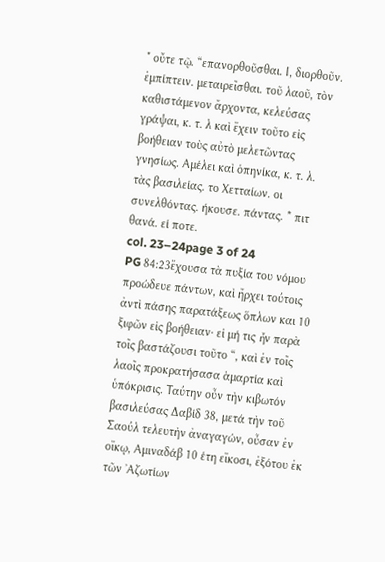" οὔτε τῷ. “επανορθοῦσθαι. Ι, διορθοῦν. ἐμπίπτειν. μεταιρεῖσθαι. τοῦ λαοῦ, τὸν καθιστάμενον ἄρχοντα, κελεύσας γράψαι, κ. τ. λ καὶ ἔχειν τοῦτο εἰς βοήθειαν τοὺς αὐτὸ μελετῶντας γνησίως. Αμέλει καὶ ὁπηνίκα, κ. τ. λ. τὰς βασιλείας. το Χετταίων. οι συνελθόντας. ήκουσε. πάντας. * πιτ θανά. εί ποτε.
col. 23–24page 3 of 24
PG 84:23ἔχουσα τὰ πυξία του νόμου προώδευε πάντων, καὶ ἤρχει τούτοις ἀντὶ πάσης παρατάξεως ὅπλων και 10 ξιφῶν εἰς βοήθειαν· εἰ μή τις ἦν παρὰ τοῖς βαστάζουσι τοῦτο “, καὶ ἐν τοῖς λαοῖς προκρατήσασα ἁμαρτία καὶ ὑπόκρισις. Ταύτην οὖν τὴν κιβωτόν βασιλεύσας Δαβίδ 38, μετά τὴν τοῦ Σαούλ τελευτὴν ἀναγαγών, οὖσαν ἐν οἴκῳ, Αμιναδάβ 10 έτη εἴκοσι, ἐξότου ἐκ τῶν ᾿Αζωτίων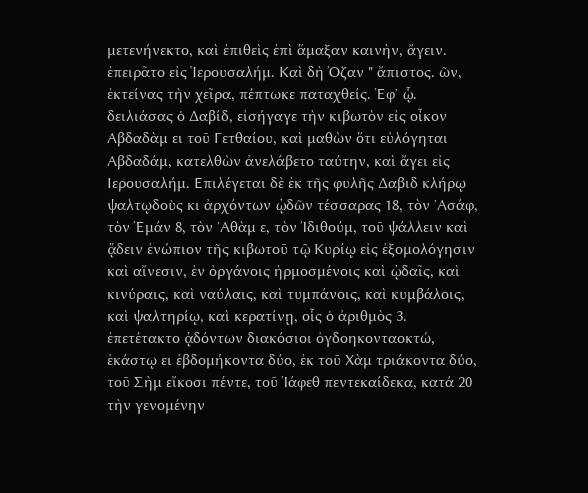μετενήνεκτο, καὶ ἐπιθεὶς ἐπὶ ἅμαξαν καινὴν, ἄγειν. ἐπειρᾶτο εἰς Ἱερουσαλήμ. Καὶ δὴ Ὀζαν " ἄπιστος. ῶν, ἐκτείνας τὴν χεῖρα, πέπτωκε παταχθείς. Ἐφ᾽ ᾧ. δειλιάσας ὁ Δαβίδ, εἰσήγαγε τὴν κιβωτὸν εἰς οἶκον Αβδαδὰμ ει τοῦ Γετθαίου, καὶ μαθὼν ὅτι εὐλόγηται Αβδαδάμ, κατελθὼν ἀνελάβετο ταύτην, καὶ ἄγει εἰς Ιερουσαλήμ. Επιλέγεται δὲ ἐκ τῆς φυλῆς Δαβιδ κλήρῳ ψαλτῳδοὺς κι ἀρχόντων ᾠδῶν τέσσαρας 18, τὸν ᾿Ασάφ, τὸν Ἐμάν 8, τὸν ᾿Αθὰμ ε, τὸν Ἰδιθούμ, τοῦ ψάλλειν καὶ ᾄδειν ἐνώπιον τῆς κιβωτοῦ τῷ Κυρίῳ εἰς ἐξομολόγησιν καὶ αἴνεσιν, ἐν ὀργάνοις ἡρμοσμένοις καὶ ᾠδαῖς, καὶ κινύραις, καὶ ναύλαις, καὶ τυμπάνοις, καὶ κυμβάλοις, καὶ ψαλτηρίῳ, καὶ κερατίνῃ, οἷς ὁ ἀριθμὸς 3. ἐπετέτακτο ᾀδόντων διακόσιοι ὀγδοηκονταοκτώ, ἑκάστῳ ει ἑβδομήκοντα δύο, ἐκ τοῦ Χὰμ τριάκοντα δύο, τοῦ Σὴμ εἴκοσι πέντε, τοῦ Ἰάφεθ πεντεκαίδεκα, κατά 20 τὴν γενομένην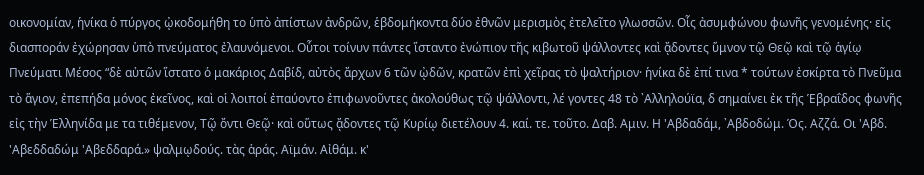οικονομίαν, ἡνίκα ὁ πύργος ᾠκοδομήθη το ὑπὸ ἀπίστων ἀνδρῶν, ἑβδομήκοντα δύο ἐθνῶν μερισμὸς ἐτελεῖτο γλωσσῶν. Οἷς ἀσυμφώνου φωνῆς γενομένης· εἰς διασποράν ἐχώρησαν ὑπὸ πνεύματος ἐλαυνόμενοι. Οὗτοι τοίνυν πάντες ἵσταντο ἐνώπιον τῆς κιβωτοῦ ψάλλοντες καὶ ᾄδοντες ὕμνον τῷ Θεῷ καὶ τῷ ἁγίῳ Πνεύματι Μέσος “δὲ αὐτῶν ἵστατο ὁ μακάριος Δαβίδ, αὐτὸς ἄρχων 6 τῶν ᾠδῶν, κρατῶν ἐπὶ χεῖρας τὸ ψαλτήριον· ἡνίκα δὲ ἐπί τινα * τούτων ἐσκίρτα τὸ Πνεῦμα τὸ ἅγιον, ἐπεπήδα μόνος ἐκεῖνος, καὶ οἱ λοιποί ἐπαύοντο ἐπιφωνοῦντες ἀκολούθως τῷ ψάλλοντι, λέ γοντες 48 τὸ ᾿Αλληλούϊα, δ σημαίνει ἐκ τῆς Ἑβραΐδος φωνῆς εἰς τὴν Ἑλληνίδα με τα τιθέμενον, Τῷ ὄντι Θεῷ· καὶ οὕτως ᾄδοντες τῷ Κυρίῳ διετέλουν 4. καί. τε. τοῦτο. Δαβ. Αμιν. Η 'Αβδαδάμ, ᾿Αβδοδώμ. Ός. Αζζά. Οι 'Αβδ. 'Αβεδδαδώμ 'Αβεδδαρά.» ψαλμῳδούς. τὰς ἁράς. Αϊμάν. Αἰθάμ. κ'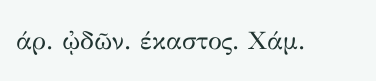άρ. ᾠδῶν. έκαστος. Χάμ.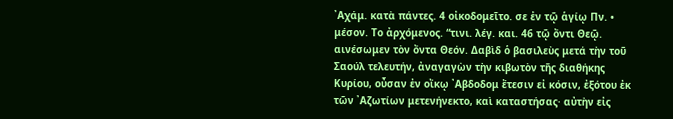᾿Αχάμ. κατὰ πάντες. 4 οἰκοδομεῖτο. σε ἐν τῷ ἁγίῳ Πν. • μέσον. Το ἀρχόμενος. “τινι. λέγ. και. 46 τῷ ὄντι Θεῷ. αινέσωμεν τὸν ὄντα Θεόν. Δαβὶδ ὁ βασιλεὺς μετά τὴν τοῦ Σαούλ τελευτήν, ἀναγαγὼν τὴν κιβωτὸν τῆς διαθήκης Κυρίου, οὖσαν ἐν οἴκῳ ᾿Αβδοδομ ἔτεσιν εἰ κόσιν, ἐξότου ἐκ τῶν ᾿Αζωτίων μετενήνεκτο, καὶ καταστήσας· αὐτὴν εἰς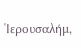Ἱερουσαλήμ,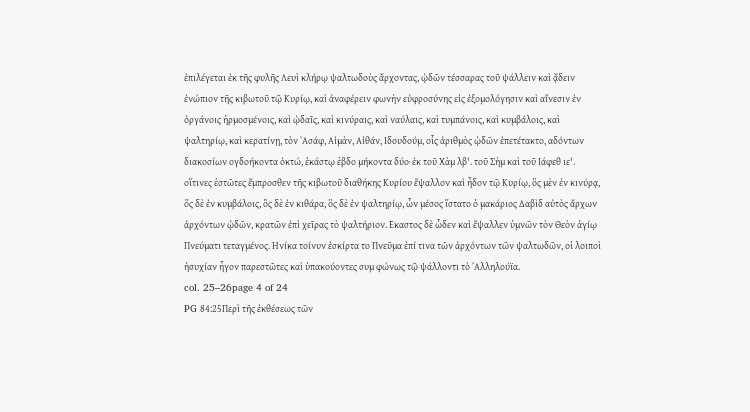ἐπιλέγεται ἐκ τῆς φυλῆς Λευὶ κλήρῳ ψαλτωδοὺς ἄρχοντας, ᾠδῶν τέσσαρας τοῦ ψάλλειν καὶ ᾄδειν ἐνώπιον τῆς κιβωτοῦ τῷ Κυρίῳ, καὶ ἀναφέρειν φωνὴν εὐφροσύνης εἰς ἐξομολόγησιν καὶ αἴνεσιν ἐν ὀργάνοις ἡρμοσμένοις, καὶ ᾠδαῖς, καὶ κινύραις, καὶ ναύλαις, καὶ τυμπάνοις, καὶ κυμβάλοις, καὶ ψαλτηρίῳ, καὶ κερατίνῃ, τὸν ᾿Ασάφ, Αἰμὰν, Αἰθάν, Ιδουδούμ, οἷς ἀριθμὸς ᾠδῶν ἐπετέτακτο, αδόντων διακοσίων ογδοήκοντα ὀκτώ, ἑκάστῳ ἑβδο μήκοντα δύο· ἐκ τοῦ Χὰμ λβ'. τοῦ Σὴμ καὶ τοῦ Ιάφεθ ιε'. οἵτινες ἑστῶτες ἔμπροσθεν τῆς κιβωτοῦ διαθήκης Κυρίου ἔψαλλον καὶ ἦδον τῷ Κυρίῳ, ὃς μὲν ἐν κινύρᾳ, ὅς δὲ ἐν κυμβάλοις, ὃς δὲ ἐν κιθάρα, ὃς δὲ ἐν ψαλτηρίῳ, ὧν μέσος ἵστατο ὁ μακάριος Δαβὶδ αὐτὸς ἄρχων ἀρχόντων ᾠδῶν, κρατῶν ἐπὶ χεῖρας τὸ ψαλτήριον. Εκαστος δὲ ὧδεν καὶ ἔψαλλεν ὑμνῶν τὸν Θεὸν ἁγίῳ Πνεύματι τεταγμένος. Ηνίκα τοίνυν ἐσκίρτα το Πνεῦμα ἐπί τινα τῶν ἀρχόντων τῶν ψαλτωδῶν, οἱ λοιποὶ ἡσυχίαν ἦγον παρεστῶτες καὶ ὑπακούοντες συμ φώνως τῷ ψάλλοντι τὸ ᾿Αλληλούϊα.
col. 25–26page 4 of 24
PG 84:25Περὶ τῆς ἐκθέσεως τῶν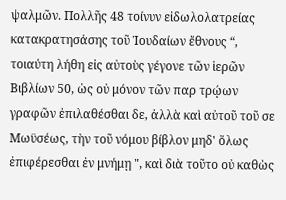ψαλμῶν. Πολλῆς 48 τοίνυν εἰδωλολατρείας κατακρατησάσης τοῦ Ἰουδαίων ἔθνους “, τοιαύτη λήθη εἰς αὐτοὺς γέγονε τῶν ἱερῶν Βιβλίων 50, ὡς οὐ μόνον τῶν παρ τρῴων γραφῶν ἐπιλαθέσθαι δε, ἀλλὰ καὶ αὐτοῦ τοῦ σε Μωϋσέως, τὴν τοῦ νόμου βίβλον μηδ' ὅλως ἐπιφέρεσθαι ἐν μνήμῃ ", καὶ διὰ τοῦτο οὐ καθὼς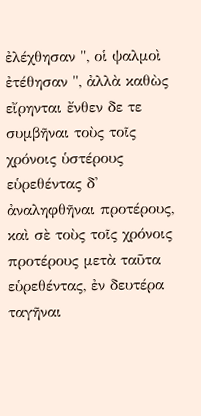ἐλέχθησαν ", οἱ ψαλμοὶ ἐτέθησαν ", ἀλλὰ καθὼς εἴρηνται ἔνθεν δε τε συμβῆναι τοὺς τοῖς χρόνοις ὑστέρους εὑρεθέντας δ' ἀναληφθῆναι προτέρους, καὶ σὲ τοὺς τοῖς χρόνοις προτέρους μετὰ ταῦτα εὑρεθέντας, ἐν δευτέρα ταγῆναι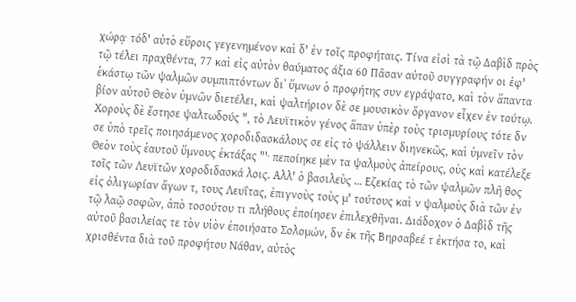χώρᾳ· τόδ' αὐτὸ εὕροις γεγενημένον καὶ δ' ἐν τοῖς προφήταις. Τίνα εἰσὶ τὰ τῷ Δαβὶδ πρὸς τῷ τέλει πραχθέντα, 77 καὶ εἰς αὐτὸν θαύματος άξια 60 Πᾶσαν αὐτοῦ συγγραφήν οι ἐφ' ἑκάστῳ τῶν ψαλμῶν συμπιπτόντων δι᾽ ὕμνων ὁ προφήτης συν εγράψατο, καὶ τὸν ἅπαντα βίον αὑτοῦ Θεὸν ὑμνῶν διετέλει, καὶ ψαλτήριον δὲ σε μουσικὸν ὄργανον εἶχεν ἐν τούτῳ. Χοροὺς δὲ ἔστησε ψαλτωδούς ", τὸ Λευϊτικὸν γένος ἅπαν ὑπὲρ τοὺς τρισμυρίους τότε δν σε ὑπὸ τρεῖς ποιησάμενος χοροδιδασκάλους σε εἰς τὸ ψάλλειν διηνεκῶς, καὶ ὑμνεῖν τὸν Θεὸν τοὺς ἑαυτοῦ ὕμνους ἐκτάξας "'· πεποίηκε μὲν τα ψαλμοὺς ἀπείρους, οὺς καὶ κατέλεξε τοῖς τῶν Λευϊτῶν χοροδιδασκά λοις. Αλλ' ὁ βασιλεὺς … Εζεκίας τὸ τῶν ψαλμῶν πλῆ θος εἰς ὀλιγωρίαν ἄγων τ, τους Λευΐτας, ἐπιγνοὺς τοὺς μ' τούτους καὶ ν ψαλμοὺς διὰ τῶν ἐν τῷ λαῷ σοφῶν, ἀπὸ τοσούτου τι πλήθους ἐποίησεν ἐπιλεχθῆναι. Διάδοχον ὁ Δαβὶδ τῆς αὐτοῦ βασιλείας τε τὸν υἱὸν ἐποιήσατο Σολομών, δν ἐκ τῆς Βηρσαβεέ τ ἐκτήσα το, καὶ χρισθέντα διὰ τοῦ προφήτου Νάθαν, αὐτὸς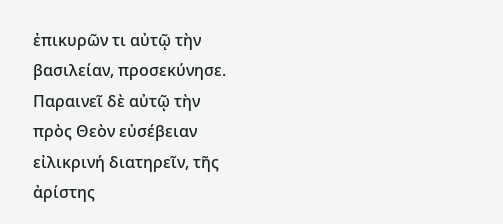ἐπικυρῶν τι αὐτῷ τὴν βασιλείαν, προσεκύνησε. Παραινεῖ δὲ αὐτῷ τὴν πρὸς Θεὸν εὐσέβειαν εἰλικρινή διατηρεῖν, τῆς ἀρίστης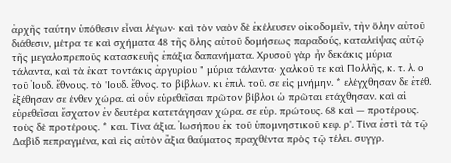ἀρχῆς ταύτην ὑπόθεσιν εἶναι λέγων· καὶ τὸν ναὸν δὲ ἐκέλευσεν οἰκοδομεῖν, τὴν ὅλην αὐτοῦ διάθεσιν, μέτρα τε καὶ σχήματα 48 τῆς ὅλης αὐτοῦ δομήσεως παραδούς, καταλείψας αὐτῷ τῆς μεγαλοπρεποῦς κατασκευῆς ἐπάξια δαπανήματα. Χρυσοῦ γὰρ ἦν δεκάκις μύρια τάλαντα, καὶ τὰ ἑκατ τοντάκις ἀργυρίου " μύρια τάλαντα· χαλκοῦ τε καὶ Πολλῆς, κ. τ. λ. ο τοῦ Ἰουδ. ἔθνους. τὸ 'Ιουδ. ἔθνος. το βίβλων. κι ἐπιλ. τοῦ. σε εἰς μνήμην. * ελέγχθησαν δε ἐτέθ. ἐξέθησαν σε ένθεν χώρα. αἱ οὖν εὑρεθεῖσαι πρῶτον βίβλοι ὡ πρῶται ετάχθησαν. καὶ αἱ εὑρεθεῖσαι ἔσχατον ἐν δευτέρα κατετάγησαν χώρα. σε εὑρ. πρώτους. 68 καὶ — προτέρους. τοὺς δὲ προτέρους. * και. Τίνα άξια. Ἰωσήπου ἐκ τοῦ ὑπομνηστικοῦ κεφ. ρ'. Τίνα ἐστὶ τὰ τῷ Δαβὶδ πεπραγμένα, καὶ εἰς αὐτὸν ἄξια θαύματος πραχθέντα πρὸς τῷ τέλει. συγγρ.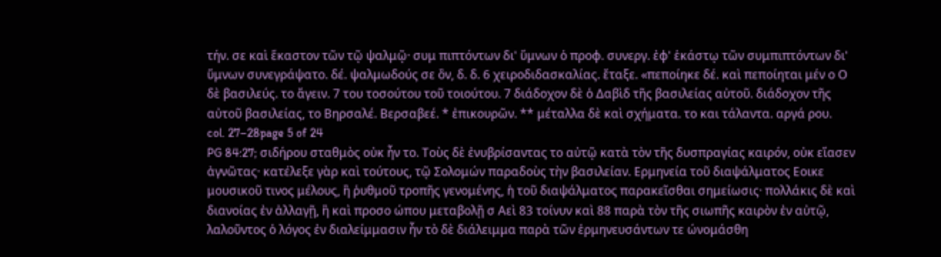τήν. σε καὶ ἕκαστον τῶν τῷ ψαλμῷ· συμ πιπτόντων δι' ὕμνων ὁ προφ. συνεργ. ἐφ' ἑκάστῳ τῶν συμπιπτόντων δι' ὕμνων συνεγράψατο. δέ. ψαλμωδούς σε ὂν, δ. δ. 6 χειροδιδασκαλίας. ἔταξε. «πεποίηκε δέ. καὶ πεποίηται μέν ο Ο δὲ βασιλεύς. το ἄγειν. 7 του τοσούτου τοῦ τοιούτου. 7 διάδοχον δὲ ὁ Δαβὶδ τῆς βασιλείας αὐτοῦ. διάδοχον τῆς αὐτοῦ βασιλείας, το Βηρσαλέ. Βερσαβεέ. * ἐπικουρῶν. ** μέταλλα δὲ καὶ σχήματα. το και τάλαντα. αργά ρου.
col. 27–28page 5 of 24
PG 84:27; σιδήρου σταθμὸς οὐκ ἦν το. Τοὺς δὲ ἐνυβρίσαντας το αὐτῷ κατὰ τὸν τῆς δυσπραγίας καιρόν, οὐκ εἴασεν ἀγνῶτας· κατέλεξε γὰρ καὶ τούτους, τῷ Σολομών παραδοὺς τὴν βασιλείαν. Ερμηνεία τοῦ διαψάλματος Εοικε μουσικοῦ τινος μέλους, ἢ ῥυθμοῦ τροπῆς γενομένης, ἡ τοῦ διαψάλματος παρακεῖσθαι σημείωσις· πολλάκις δὲ καὶ διανοίας ἐν ἀλλαγῇ, ἢ καὶ προσο ώπου μεταβολῇ σ Αεὶ 83 τοίνυν καὶ 88 παρὰ τὸν τῆς σιωπῆς καιρὸν ἐν αὐτῷ, λαλοῦντος ὁ λόγος ἐν διαλείμμασιν ἦν τὸ δὲ διάλειμμα παρὰ τῶν ἑρμηνευσάντων τε ώνομάσθη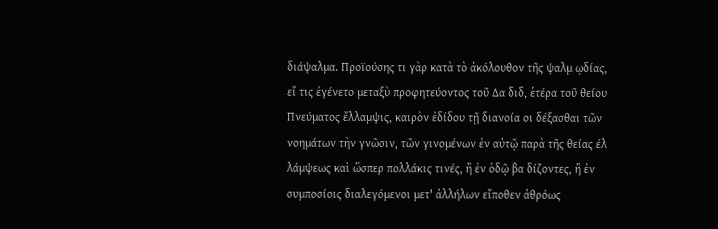διάψαλμα. Προϊούσης τι γὰρ κατὰ τὸ ἀκόλουθον τῆς ψαλμ ῳδίας, εἴ τις ἐγένετο μεταξὺ προφητεύοντος τοῦ Δα διδ, ἑτέρα τοῦ θείου Πνεύματος ἔλλαμψις, καιρὸν ἐδίδου τῇ διανοία οι δέξασθαι τῶν νοημάτων τὴν γνῶσιν, τῶν γινομένων ἐν αὐτῷ παρὰ τῆς θείας έλ λάμψεως καὶ ὥσπερ πολλάκις τινές, ἢ ἐν ὁδῷ βα δίζοντες, ἢ ἐν συμποσίοις διαλεγόμενοι μετ' ἀλλήλων εἴποθεν ἀθρόως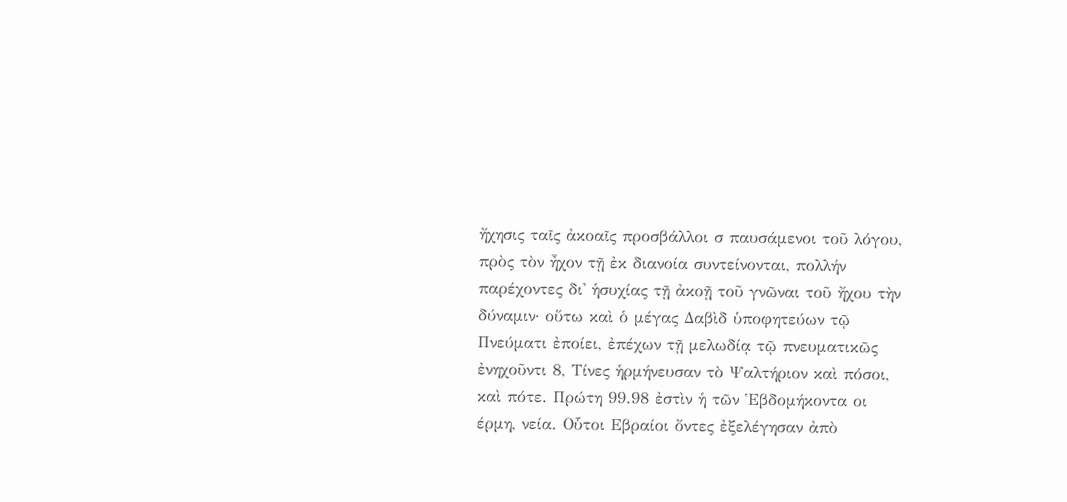ἤχησις ταῖς ἀκοαῖς προσβάλλοι σ παυσάμενοι τοῦ λόγου, πρὸς τὸν ἦχον τῇ ἐκ διανοία συντείνονται, πολλήν παρέχοντες δι' ἡσυχίας τῇ ἀκοῇ τοῦ γνῶναι τοῦ ἤχου τὴν δύναμιν· οὕτω καὶ ὁ μέγας Δαβὶδ ὑποφητεύων τῷ Πνεύματι ἐποίει, ἐπέχων τῇ μελωδίᾳ τῷ πνευματικῶς ἐνηχοῦντι 8, Τίνες ἡρμήνευσαν τὸ Ψαλτήριον καὶ πόσοι, καὶ πότε. Πρώτη 99.98 ἐστὶν ἡ τῶν Ἑβδομήκοντα οι έρμη, νεία. Οὗτοι Εβραίοι ὄντες ἐξελέγησαν ἀπὸ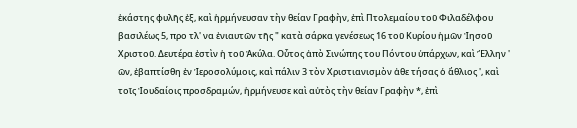ἑκάστης φυλῆς ἐξ, καὶ ἡρμήνευσαν τὴν θείαν Γραφὴν, ἐπὶ Πτολεμαίου τοῦ Φιλαδέλφου βασιλέως 5, προ τλ' να ἐνιαυτῶν τῆς " κατὰ σάρκα γενέσεως 16 τοῦ Κυρίου ἡμῶν Ἰησοῦ Χριστοῦ. Δευτέρα ἐστὶν ἡ τοῦ Ἀκύλα. Οὗτος ἀπὸ Σινώπης του Πόντου ὑπάρχων, καὶ Ἕλλην ' ῶν, ἐβαπτίσθη ἐν Ἱεροσολύμοις, καὶ πάλιν 3 τὸν Χριστιανισμὸν ἀθε τήσας ὁ ἄθλιος ', καὶ τοῖς Ἰουδαίοις προσδραμών, ἡρμήνευσε καὶ αὐτὸς τὴν θείαν Γραφὴν *, ἐπὶ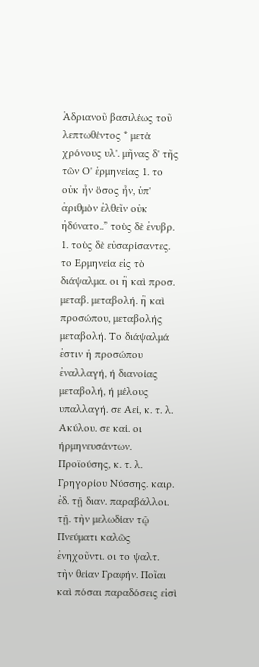Ἀδριανοῦ βασιλέως τοῦ λεπτωθέντος * μετὰ χρόνους υλ'. μῆνας δ' τῆς τῶν Ο' ἑρμηνείας 1. το οὐκ ἦν ὅσος ἦν, ὑπ' ἀριθμὸν ἐλθεῖν οὐκ ἠδύνατο..” τοὺς δὲ ἐνυβρ. 1. τοὺς δὲ εὐσαρίσαντες. το Ερμηνεία εἰς τὸ διάψαλμα. οι ἢ καὶ προσ. μεταβ. μεταβολή. ἢ καὶ προσώπου, μεταβολής μεταβολή. Το διάψαλμά ἐστιν ἡ προσώπου ἐναλλαγή, ή διανοίας μεταβολή, ή μέλους υπαλλαγή. σε Αεί, κ. τ. λ. Ακύλου. σε καί. οι ήρμηνευσάντων. Προϊούσης, κ. τ. λ. Γρηγορίου Νύσσης. καιρ. ἐδ. τῇ διαν. παραβάλλοι. τῇ. τὴν μελωδίαν τῷ Πνεύματι καλῶς ἐνηχοῦντι. οι το ψαλτ. τὴν θείαν Γραφήν. Ποῖαι καὶ πόσαι παραδόσεις εἰσὶ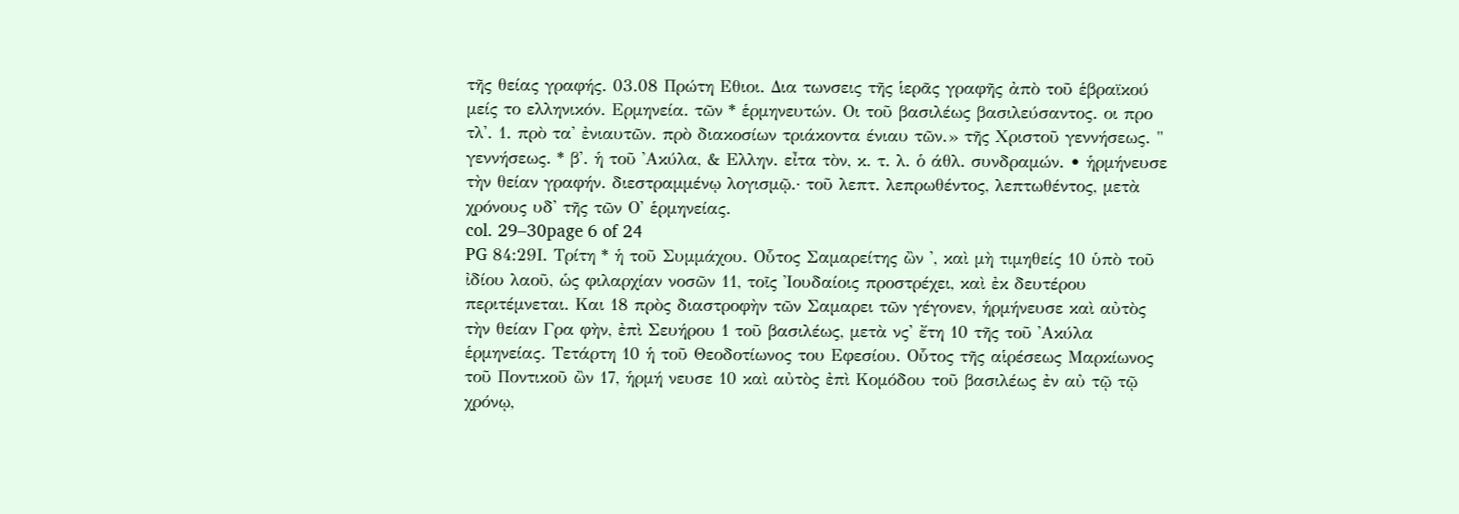τῆς θείας γραφής. 03.08 Πρώτη Εθιοι. Δια τωνσεις τῆς ἱερᾶς γραφῆς ἀπὸ τοῦ ἑβραϊκού μείς το ελληνικόν. Ερμηνεία. τῶν * ἑρμηνευτών. Οι τοῦ βασιλέως βασιλεύσαντος. οι προ τλ'. 1. πρὸ τα' ἐνιαυτῶν. πρὸ διακοσίων τριάκοντα ένιαυ τῶν.» τῆς Χριστοῦ γεννήσεως. " γεννήσεως. * β'. ἡ τοῦ ᾿Ακύλα, & Ελλην. εἶτα τὸν, κ. τ. λ. ὁ άθλ. συνδραμών. • ἡρμήνευσε τὴν θείαν γραφήν. διεστραμμένῳ λογισμῷ.· τοῦ λεπτ. λεπρωθέντος, λεπτωθέντος, μετὰ χρόνους υδ' τῆς τῶν Ο' ἑρμηνείας.
col. 29–30page 6 of 24
PG 84:29Ι. Τρίτη * ἡ τοῦ Συμμάχου. Οὗτος Σαμαρείτης ὢν ', καὶ μὴ τιμηθείς 10 ὑπὸ τοῦ ἰδίου λαοῦ, ὡς φιλαρχίαν νοσῶν 11, τοῖς Ἰουδαίοις προστρέχει, καὶ ἐκ δευτέρου περιτέμνεται. Και 18 πρὸς διαστροφὴν τῶν Σαμαρει τῶν γέγονεν, ἡρμήνευσε καὶ αὐτὸς τὴν θείαν Γρα φὴν, ἐπὶ Σευήρου 1 τοῦ βασιλέως, μετὰ νς' ἔτη 10 τῆς τοῦ ᾿Ακύλα ἑρμηνείας. Τετάρτη 10 ἡ τοῦ Θεοδοτίωνος του Εφεσίου. Οὗτος τῆς αἱρέσεως Μαρκίωνος τοῦ Ποντικοῦ ὢν 17, ἡρμή νευσε 10 καὶ αὐτὸς ἐπὶ Κομόδου τοῦ βασιλέως ἐν αὐ τῷ τῷ χρόνῳ,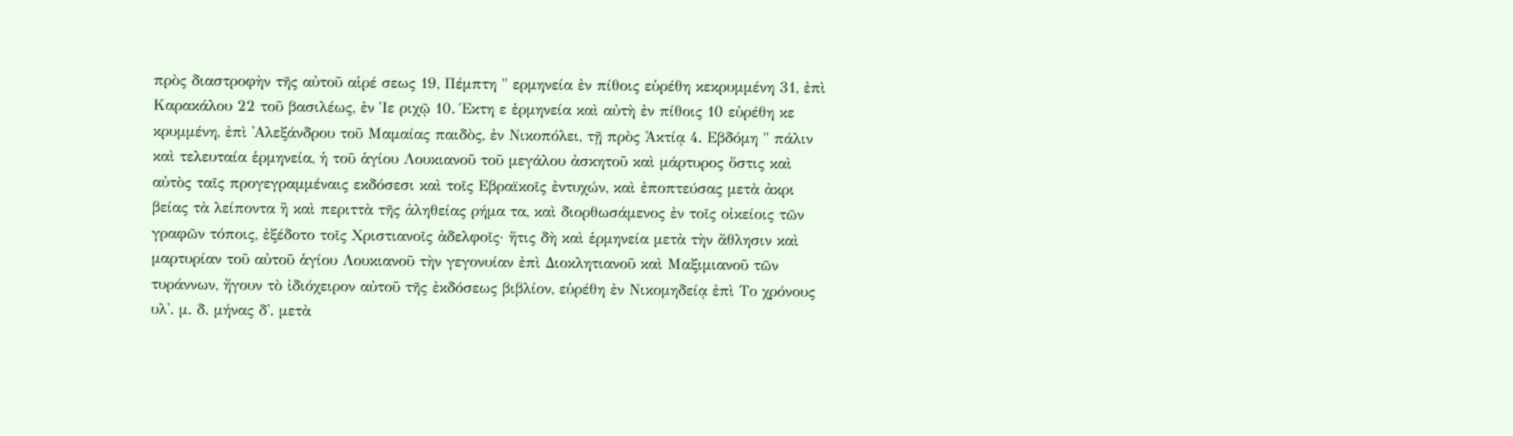πρὸς διαστροφὴν τῆς αὐτοῦ αἱρέ σεως 19, Πέμπτη " ερμηνεία ἐν πίθοις εὑρέθη κεκρυμμένη 31, ἐπὶ Καρακάλου 22 τοῦ βασιλέως, ἐν Ἱε ριχῷ 10. Έκτη ε ἑρμηνεία καὶ αὐτὴ ἐν πίθοις 10 εὑρέθη κε κρυμμένη, ἐπὶ ᾿Αλεξάνδρου τοῦ Μαμαίας παιδὸς, ἐν Νικοπόλει, τῇ πρὸς Ἀκτίᾳ 4. Εβδόμη " πάλιν καὶ τελευταία ἑρμηνεία, ἡ τοῦ ἁγίου Λουκιανοῦ τοῦ μεγάλου ἀσκητοῦ καὶ μάρτυρος ὅστις καὶ αὐτὸς ταῖς προγεγραμμέναις εκδόσεσι καὶ τοῖς Εβραϊκοῖς ἐντυχών, καὶ ἐποπτεύσας μετὰ ἀκρι βείας τὰ λείποντα ἢ καὶ περιττὰ τῆς ἀληθείας ρήμα τα, καὶ διορθωσάμενος ἐν τοῖς οἰκείοις τῶν γραφῶν τόποις, ἐξέδοτο τοῖς Χριστιανοῖς ἀδελφοῖς· ἥτις δὴ καὶ ἑρμηνεία μετὰ τὴν ἄθλησιν καὶ μαρτυρίαν τοῦ αὐτοῦ ἁγίου Λουκιανοῦ τὴν γεγονυίαν ἐπὶ Διοκλητιανοῦ καὶ Μαξιμιανοῦ τῶν τυράννων, ἤγουν τὸ ἰδιόχειρον αὐτοῦ τῆς ἐκδόσεως βιβλίον, εὑρέθη ἐν Νικομηδείᾳ ἐπὶ Το χρόνους υλ'. μ. δ. μήνας δ'. μετὰ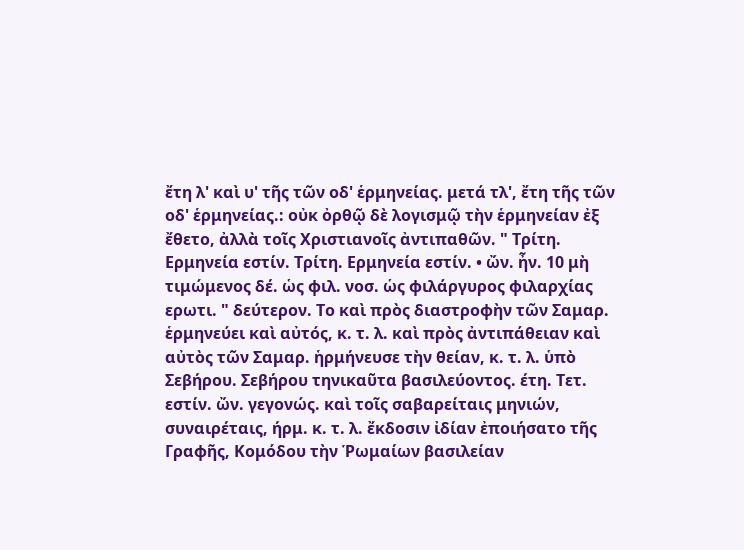ἔτη λ' καὶ υ' τῆς τῶν οδ' ἑρμηνείας. μετά τλ', ἔτη τῆς τῶν οδ' ἑρμηνείας.: οὐκ ὀρθῷ δὲ λογισμῷ τὴν ἑρμηνείαν ἐξ ἔθετο, ἀλλὰ τοῖς Χριστιανοῖς ἀντιπαθῶν. " Τρίτη. Ερμηνεία εστίν. Τρίτη. Ερμηνεία εστίν. • ὤν. ἦν. 10 μὴ τιμώμενος δέ. ὡς φιλ. νοσ. ὡς φιλάργυρος φιλαρχίας ερωτι. " δεύτερον. Το καὶ πρὸς διαστροφὴν τῶν Σαμαρ. ἑρμηνεύει καὶ αὐτός, κ. τ. λ. καὶ πρὸς ἀντιπάθειαν καὶ αὐτὸς τῶν Σαμαρ. ἡρμήνευσε τὴν θείαν, κ. τ. λ. ὑπὸ Σεβήρου. Σεβήρου τηνικαῦτα βασιλεύοντος. έτη. Τετ. εστίν. ὤν. γεγονώς. καὶ τοῖς σαβαρείταις μηνιών, συναιρέταις, ήρμ. κ. τ. λ. ἔκδοσιν ἰδίαν ἐποιήσατο τῆς Γραφῆς, Κομόδου τὴν Ῥωμαίων βασιλείαν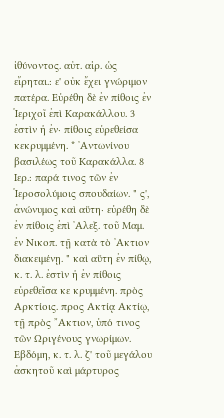ἰθύνοντος. αὐτ. αἱρ. ὡς εἴρηται.: ε' οὐκ ἔχει γνώριμον πατέρα. Εὑρέθη δὲ ἐν πίθοις ἐν Ἱεριχοῖ ἐπὶ Καρακάλλου. 3 ἐστὶν ἡ ἐν· πίθοις εὑρεθείσα κεκρυμμένη. * ᾿Αντωνίνου βασιλέως τοῦ Καρακάλλα. 8 Ιερ.: παρά τινος τῶν ἐν Ἱεροσολύμοις σπουδαίων. " ς', ἀνώνυμος καὶ αὕτη· εὑρέθη δὲ ἐν πίθοις ἐπὶ ᾿Αλεξ. τοῦ Μαμ. ἐν Νικοπ. τῇ κατὰ τὸ ᾿Ακτιον διακειμένῃ. " καὶ αὕτη ἐν πίθῳ, κ. τ. λ. ἐστὶν ἡ ἐν πίθοις εὑρεθεῖσα κε κρυμμένη. πρὸς Αρκτίοις. προς Ακτίᾳ Ακτίῳ, τῇ πρὸς ῎Ακτιον, ὑπό τινος τῶν Ωριγένους γνωρίμων. Εβδόμη, κ. τ. λ. ζ' τοῦ μεγάλου ἀσκητοῦ καὶ μάρτυρος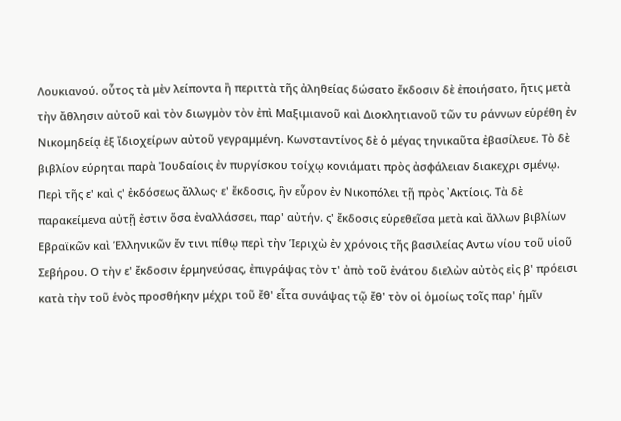Λουκιανού. οὗτος τὰ μὲν λείποντα ἢ περιττὰ τῆς ἀληθείας δώσατο ἔκδοσιν δὲ ἐποιήσατο, ἥτις μετὰ τὴν ἄθλησιν αὐτοῦ καὶ τὸν διωγμὸν τὸν ἐπὶ Μαξιμιανοῦ καὶ Διοκλητιανοῦ τῶν τυ ράννων εὑρέθη ἐν Νικομηδείᾳ ἐξ ἴδιοχείρων αὐτοῦ γεγραμμένη. Κωνσταντίνος δὲ ὁ μέγας τηνικαῦτα ἐβασίλευε. Τὸ δὲ βιβλίον εύρηται παρὰ Ἰουδαίοις ἐν πυργίσκου τοίχῳ κονιάματι πρὸς ἀσφάλειαν διακεχρι σμένῳ. Περὶ τῆς ε' καὶ ς' ἐκδόσεως ἄλλως· ε' ἔκδοσις, ἣν εὗρον ἐν Νικοπόλει τῇ πρὸς ᾿Ακτίοις. Τὰ δὲ παρακείμενα αὐτῇ ἐστιν ὅσα ἐναλλάσσει, παρ' αὐτήν. ς' ἔκδοσις εὑρεθεῖσα μετὰ καὶ ἄλλων βιβλίων Εβραϊκῶν καὶ Ἑλληνικῶν ἔν τινι πίθῳ περὶ τὴν Ἱεριχὼ ἐν χρόνοις τῆς βασιλείας Αντω νίου τοῦ υἱοῦ Σεβήρου. Ο τὴν ε' ἔκδοσιν ἑρμηνεύσας, ἐπιγράψας τὸν τ' ἀπὸ τοῦ ἐνάτου διελὼν αὐτὸς εἰς β' πρόεισι κατὰ τὴν τοῦ ἑνὸς προσθήκην μέχρι τοῦ ἔθ' εἶτα συνάψας τῷ ἔθ' τὸν οἱ ὁμοίως τοῖς παρ' ἡμῖν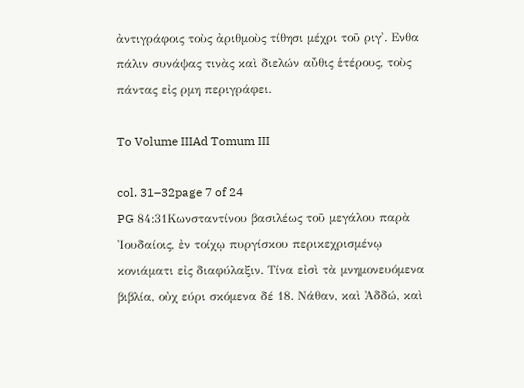ἀντιγράφοις τοὺς ἀριθμοὺς τίθησι μέχρι τοῦ ριγ'. Ενθα πάλιν συνάψας τινὰς καὶ διελών αὖθις ἑτέρους, τοὺς πάντας εἰς ρμη περιγράφει.

To Volume IIIAd Tomum III

col. 31–32page 7 of 24
PG 84:31Κωνσταντίνου βασιλέως τοῦ μεγάλου παρὰ Ἰουδαίοις, ἐν τοίχῳ πυργίσκου περικεχρισμένῳ κονιάματι εἰς διαφύλαξιν. Τίνα εἰσὶ τὰ μνημονευόμενα βιβλία, οὐχ εύρι σκόμενα δέ 18. Νάθαν, καὶ Ἀδδώ, καὶ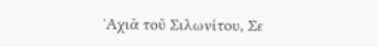᾿Αχιᾶ τοῦ Σιλωνίτου, Σε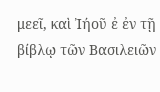μεεῖ, καὶ Ἰήοῦ ἐ ἐν τῇ βίβλῳ τῶν Βασιλειῶν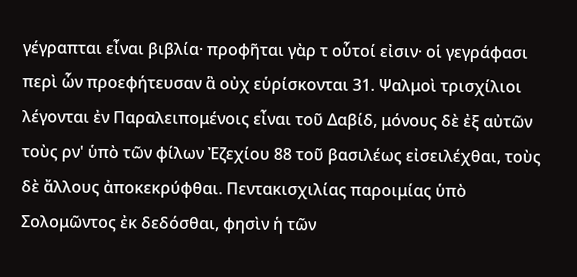γέγραπται εἶναι βιβλία· προφῆται γὰρ τ οὗτοί εἰσιν· οἱ γεγράφασι περὶ ὧν προεφήτευσαν ἃ οὐχ εὑρίσκονται 31. Ψαλμοὶ τρισχίλιοι λέγονται ἐν Παραλειπομένοις εἶναι τοῦ Δαβίδ, μόνους δὲ ἐξ αὐτῶν τοὺς ρν' ὑπὸ τῶν φίλων Ἐζεχίου 88 τοῦ βασιλέως εἰσειλέχθαι, τοὺς δὲ ἄλλους ἀποκεκρύφθαι. Πεντακισχιλίας παροιμίας ὑπὸ Σολομῶντος ἐκ δεδόσθαι, φησὶν ἡ τῶν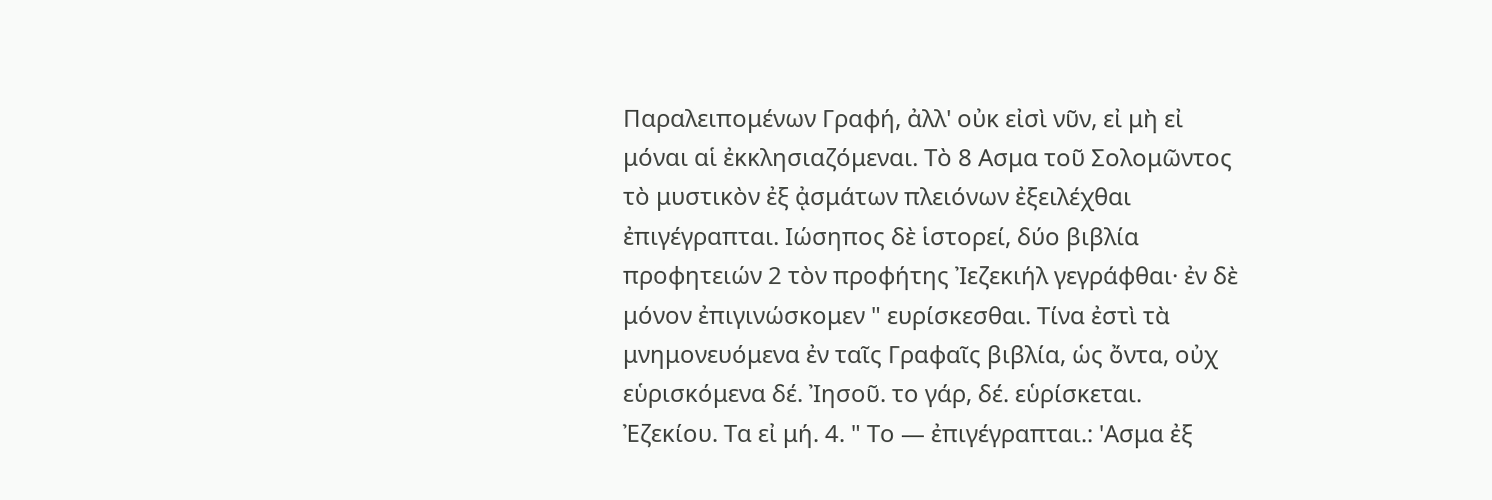Παραλειπομένων Γραφή, ἀλλ' οὐκ εἰσὶ νῦν, εἰ μὴ εἰ μόναι αἱ ἐκκλησιαζόμεναι. Τὸ 8 Ασμα τοῦ Σολομῶντος τὸ μυστικὸν ἐξ ᾀσμάτων πλειόνων ἐξειλέχθαι ἐπιγέγραπται. Ιώσηπος δὲ ἱστορεί, δύο βιβλία προφητειών 2 τὸν προφήτης Ἰεζεκιήλ γεγράφθαι· ἐν δὲ μόνον ἐπιγινώσκομεν " ευρίσκεσθαι. Τίνα ἐστὶ τὰ μνημονευόμενα ἐν ταῖς Γραφαῖς βιβλία, ὡς ὄντα, οὐχ εὑρισκόμενα δέ. Ἰησοῦ. το γάρ, δέ. εὑρίσκεται. Ἐζεκίου. Τα εἰ μή. 4. " Το — ἐπιγέγραπται.: 'Ασμα ἐξ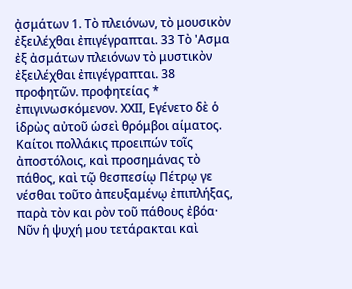ᾀσμάτων 1. Τὸ πλειόνων, τὸ μουσικὸν ἐξειλέχθαι ἐπιγέγραπται. 33 Τὸ 'Ασμα ἐξ ἀσμάτων πλειόνων τὸ μυστικὸν ἐξειλέχθαι ἐπιγέγραπται. 38 προφητῶν. προφητείας * ἐπιγινωσκόμενον. ΧΧΙΙ, Εγένετο δὲ ὁ ἱδρὼς αὐτοῦ ὡσεὶ θρόμβοι αίματος. Καίτοι πολλάκις προειπών τοῖς ἀποστόλοις, καὶ προσημάνας τὸ πάθος, καὶ τῷ θεσπεσίῳ Πέτρῳ γε νέσθαι τοῦτο ἀπευξαμένῳ ἐπιπλήξας, παρὰ τὸν και ρὸν τοῦ πάθους ἐβόα· Νῦν ἡ ψυχή μου τετάρακται καὶ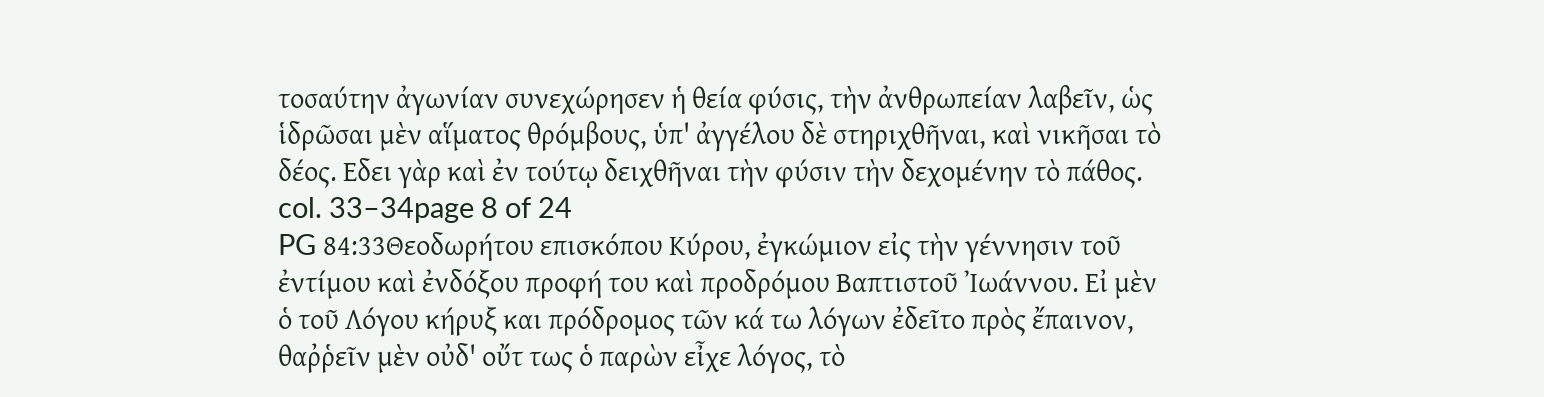τοσαύτην ἀγωνίαν συνεχώρησεν ἡ θεία φύσις, τὴν ἀνθρωπείαν λαβεῖν, ὡς ἱδρῶσαι μὲν αἵματος θρόμβους, ὑπ' ἀγγέλου δὲ στηριχθῆναι, καὶ νικῆσαι τὸ δέος. Εδει γὰρ καὶ ἐν τούτῳ δειχθῆναι τὴν φύσιν τὴν δεχομένην τὸ πάθος.
col. 33–34page 8 of 24
PG 84:33Θεοδωρήτου επισκόπου Κύρου, ἐγκώμιον εἰς τὴν γέννησιν τοῦ ἐντίμου καὶ ἐνδόξου προφή του καὶ προδρόμου Βαπτιστοῦ Ἰωάννου. Εἰ μὲν ὁ τοῦ Λόγου κήρυξ και πρόδρομος τῶν κά τω λόγων ἐδεῖτο πρὸς ἔπαινον, θαῤῥεῖν μὲν οὐδ' οὔτ τως ὁ παρὼν εἶχε λόγος, τὸ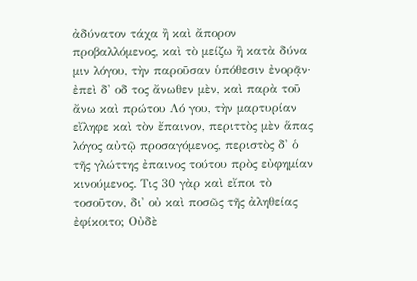ἀδύνατον τάχα ἢ καὶ ἄπορον προβαλλόμενος, καὶ τὸ μείζω ἢ κατὰ δύνα μιν λόγου, τὴν παροῦσαν ὑπόθεσιν ἐνορᾷν· ἐπεὶ δ' οδ τος ἄνωθεν μὲν, καὶ παρὰ τοῦ ἄνω καὶ πρώτου Λό γου, τὴν μαρτυρίαν εἴληφε καὶ τὸν ἔπαινον, περιττὸς μὲν ἅπας λόγος αὐτῷ προσαγόμενος, περιστὸς δ' ὁ τῆς γλώττης ἐπαινος τούτου πρὸς εὐφημίαν κινούμενος. Τις 30 γὰρ καὶ εἴποι τὸ τοσοῦτον, δι' οὐ καὶ ποσῶς τῆς ἀληθείας ἐφίκοιτο; Οὐδὲ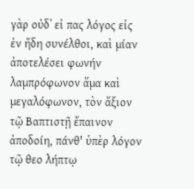γὰρ οὐδ᾽ εἰ πας λόγος εἰς ἐν ἤδη συνέλθοι, καὶ μίαν ἀποτελέσει φωνήν λαμπρόφωνον ἅμα καὶ μεγαλόφωνον, τὸν ἄξιον τῷ Βαπτιστῇ ἔπαινον ἀποδοίη, πάνθ' ὑπὲρ λόγον τῷ θεο λήπτῳ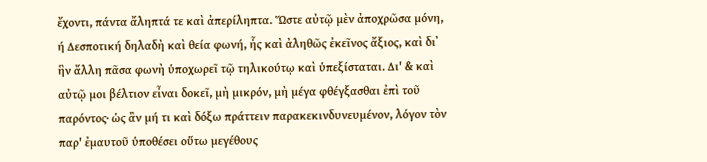ἔχοντι, πάντα ἄληπτά τε καὶ ἀπερίληπτα. Ὥστε αὐτῷ μὲν ἀποχρῶσα μόνη, ή Δεσποτική δηλαδὴ καὶ θεία φωνή, ἧς καὶ ἀληθῶς ἐκεῖνος ἄξιος, καὶ δι᾿ ἣν ἄλλη πᾶσα φωνὴ ὑποχωρεῖ τῷ τηλικούτῳ καὶ ὑπεξίσταται. Δι' & καὶ αὐτῷ μοι βέλτιον εἶναι δοκεῖ, μὴ μικρόν, μὴ μέγα φθέγξασθαι ἐπὶ τοῦ παρόντος· ὡς ἂν μή τι καὶ δόξω πράττειν παρακεκινδυνευμένον, λόγον τὸν παρ' ἐμαυτοῦ ὑποθέσει οὕτω μεγέθους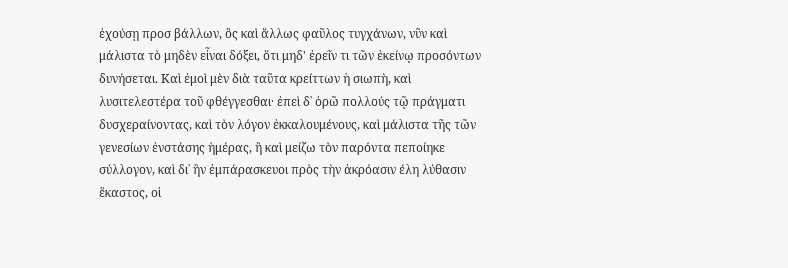ἐχούσῃ προσ βάλλων, ὃς καὶ ἄλλως φαῦλος τυγχάνων, νῦν καὶ μάλιστα τὸ μηδὲν εἶναι δόξει, ὅτι μηδ' ἐρεῖν τι τῶν ἐκείνῳ προσόντων δυνήσεται. Καὶ ἐμοὶ μὲν διὰ ταῦτα κρείττων ἡ σιωπὴ, καὶ λυσιτελεστέρα τοῦ φθέγγεσθαι· ἐπεὶ δ᾽ ὁρῶ πολλούς τῷ πράγματι δυσχεραίνοντας, καὶ τὸν λόγον ἐκκαλουμένους, καὶ μάλιστα τῆς τῶν γενεσίων ἐνστάσης ἡμέρας, ἢ καὶ μείζω τὸν παρόντα πεποίηκε σύλλογον, καὶ δι᾿ ἣν ἐμπάρασκευοι πρὸς τὴν ἀκρόασιν έλη λύθασιν ἕκαστος, οἱ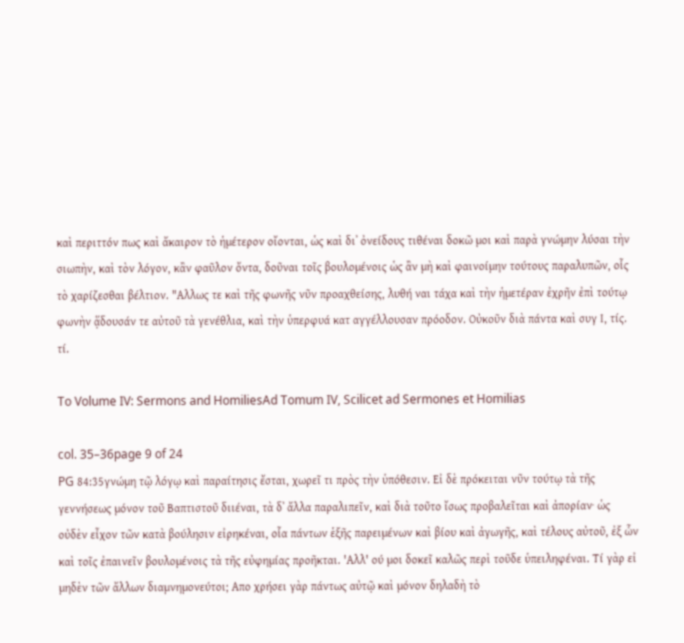καὶ περιττόν πως καὶ ἄκαιρον τὸ ἡμέτερον οἴονται, ὡς καὶ δι᾿ ὀνείδους τιθέναι δοκῶ μοι καὶ παρὰ γνώμην λύσαι τὴν σιωπὴν, καὶ τὸν λόγον, κἂν φαῦλον ὄντα, δοῦναι τοῖς βουλομένοις ὡς ἂν μὴ καὶ φαινοίμην τούτους παραλυπῶν, οἷς τὸ χαρίζεσθαι βέλτιον. "Αλλως τε καὶ τῆς φωνῆς νῦν προαχθείσης, λυθή ναι τάχα καὶ τὴν ἡμετέραν ἐχρῆν ἐπὶ τούτῳ φωνὴν ᾅδουσάν τε αὐτοῦ τὰ γενέθλια, καὶ τὴν ὑπερφυά κατ αγγέλλουσαν πρόοδον. Οὐκοῦν διὰ πάντα καὶ συγ Ι, τίς. τί.

To Volume IV: Sermons and HomiliesAd Tomum IV, Scilicet ad Sermones et Homilias

col. 35–36page 9 of 24
PG 84:35γνώμη τῷ λόγῳ καὶ παραίτησις ἔσται, χωρεῖ τι πρὸς τὴν ὑπόθεσιν. Εἰ δὲ πρόκειται νῦν τούτῳ τὰ τῆς γεννήσεως μόνον τοῦ Βαπτιστοῦ διιέναι, τὰ δ᾽ ἄλλα παραλιπεῖν, καὶ διὰ τοῦτο ἴσως προβαλεῖται καὶ ἀπορίαν· ὡς οὐδὲν εἶχον τῶν κατὰ βούλησιν εἰρηκέναι, οἷα πάντων ἑξῆς παρειμένων καὶ βίου καὶ ἀγωγῆς, καὶ τέλους αὐτοῦ, ἐξ ὧν καὶ τοῖς ἐπαινεῖν βουλομένοις τὰ τῆς εὐφημίας προῆκται. 'Αλλ' ού μοι δοκεῖ καλῶς περὶ τοῦδε ὑπειληφέναι. Τί γὰρ εἰ μηδὲν τῶν ἄλλων διαμνημονεύτοι; Απο χρήσει γὰρ πάντως αὐτῷ καὶ μόνον δηλαδὴ τὸ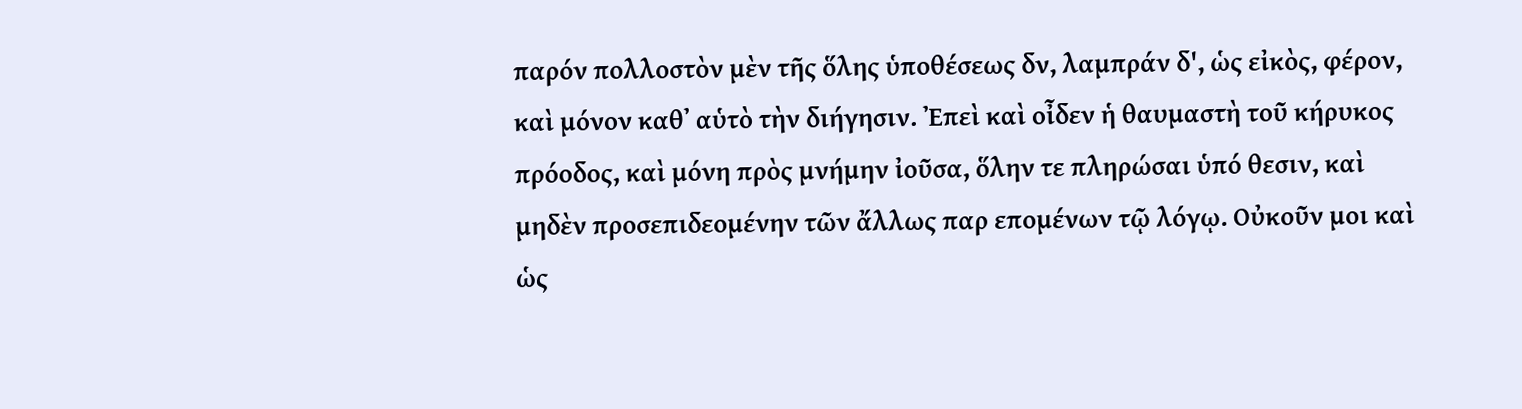παρόν πολλοστὸν μὲν τῆς ὅλης ὑποθέσεως δν, λαμπράν δ', ὡς εἰκὸς, φέρον, καὶ μόνον καθ᾽ αὑτὸ τὴν διήγησιν. Ἐπεὶ καὶ οἶδεν ἡ θαυμαστὴ τοῦ κήρυκος πρόοδος, καὶ μόνη πρὸς μνήμην ἰοῦσα, ὅλην τε πληρώσαι ὑπό θεσιν, καὶ μηδὲν προσεπιδεομένην τῶν ἄλλως παρ επομένων τῷ λόγῳ. Οὐκοῦν μοι καὶ ὡς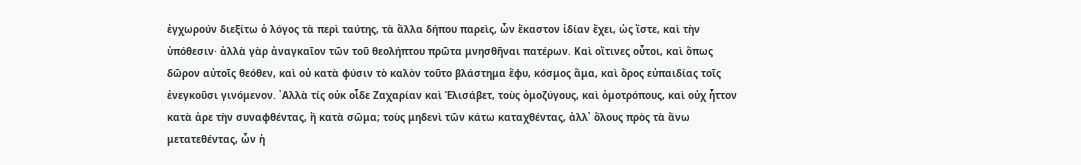ἐγχωρούν διεξίτω ὁ λόγος τὰ περὶ ταύτης, τὰ ἄλλα δήπου παρεὶς, ὧν ἕκαστον ἰδίαν ἔχει, ὡς ἴστε, καὶ τὴν ὑπόθεσιν· ἀλλὰ γὰρ ἀναγκαῖον τῶν τοῦ θεολήπτου πρῶτα μνησθῆναι πατέρων. Καὶ οἵτινες οὗτοι, καὶ ὅπως δῶρον αὐτοῖς θεόθεν, καὶ οὐ κατὰ φύσιν τὸ καλὸν τοῦτο βλάστημα ἔφυ, κόσμος ἅμα, καὶ ὄρος εὐπαιδίας τοῖς ἐνεγκοῦσι γινόμενον. ᾿Αλλὰ τίς οὐκ οἶδε Ζαχαρίαν καὶ Ἐλισάβετ, τοὺς ὁμοζύγους, καὶ ὁμοτρόπους, καὶ οὐχ ἧττον κατὰ ἀρε τὴν συναφθέντας, ἢ κατὰ σῶμα; τοὺς μηδενὶ τῶν κάτω καταχθέντας, ἀλλ᾽ ὅλους πρὸς τὰ ἄνω μετατεθέντας, ὧν ἡ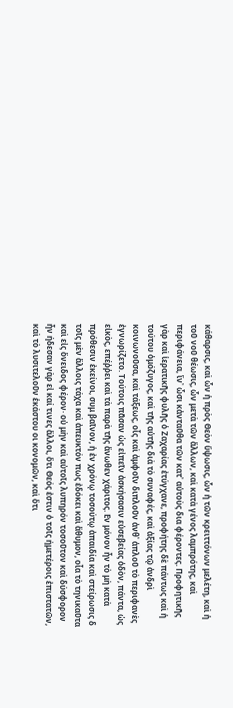κάθαρσις, καὶ ὧν ἡ πρὸς Θεὸν ὕψωσις, ὧν ἡ τῶν κρειττόνων μελέτη, καὶ ἡ τοῦ νοῦ θέωσις, ὧν μετὰ τῶν ἄλλων, καὶ κατὰ γένος λαμπρότης, καὶ περιφάνεια, ἵν᾽ ὦσι κἀνταῦθα τῶν κατ᾿ αὐτοὺς δια φέροντες. Προφητικῆς γὰρ καὶ ἱερατικῆς φυλῆς ὁ Ζαχαρίας ἐτύγχανε, προφήτης δὲ πάντως καὶ ἡ τούτου ὁμόζυγος, καὶ τῆς αὐτῆς διὰ τὸ συναφές, καὶ ἀξίας τῷ ἀνδρὶ κοινωνοῦσα, καὶ τάξεως, οἷς καὶ ἀμφοῖν διπλοῦν ἀνθ᾽ ἁπλοῦ τὸ περιφανὲς ἐγνωρίζετο. Τούτοις πᾶσαν ὡς εἰπεῖν ἀσκήσασιν εὐσεβείας ὁδὸν, πάντα, ὡς εἰκὸς, επέῤῥει καὶ τὰ παρὰ τῆς ἄνωθεν χάριτος. Εν μόνον ἦν τὸ μὴ κατὰ πρόθεσιν ἐκείνοι, συμ βαῖνον, ἡ ἐν χρόνῳ τοσούτῳ ἀπαιδία καὶ στείρωσις δ τοῖς μὲν ἄλλοις τάχα καὶ ἀπευκτόν πως ἐδόκει καὶ ἄθυμον, οἷα τὸ τηνικαῦτα καὶ εἰς ὄνειδος φέρον· οὐ μὴν καὶ αὐτοῖς λυπηρόν τοσοῦτον καὶ δύσφορον ἦν ήδεσαν γὰρ εἰ καί τινες ἄλλοι, ὅτι Θεός ἐστιν ὁ τοῖς ήμετέροις ἐπιστατῶν, καὶ τὸ λυσιτελοῦν ἑκάστου οι κονομῶν, καὶ ὅτι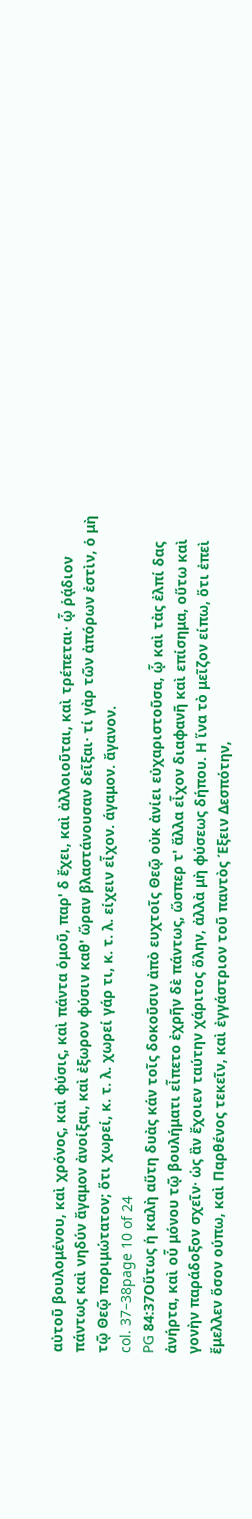αὐτοῦ βουλομένου, καὶ χρόνος, καὶ φύσις, καὶ πάντα ὁμοῦ, παρ' δ ἔχει, καὶ ἀλλοιοῦται, καὶ τρέπεται· ᾧ ῥᾴδιον πάντως καὶ νηδύν ἄγαμον ἀνοίξαι, καὶ ἐξωρον φύσιν καθ' ὥραν βλαστάνουσαν δεῖξαι· τί γὰρ τῶν ἀπόρων ἐστὶν, ὁ μὴ τῷ Θεῷ ποριμώτατον; ὅτι χωρεί, κ. τ. λ. χωρεί γάρ τι, κ. τ. λ. είχειν εἶχον. άγαμον. ἄγανον.
col. 37–38page 10 of 24
PG 84:37Οὕτως ἡ καλὴ αὕτη δυὰς κάν τοῖς δοκοῦσιν ἀπὸ ευχτοῖς Θεῷ οὐκ ἀνίει εὐχαριστοῦσα, ᾧ καὶ τὰς ἐλπί δας ἀνήρτα, καὶ οὗ μόνου τῷ βουλήματι εἶπετο ἐχρῆν δὲ πάντως, ὥσπερ τ' ἄλλα εἶχον διαφανῆ καὶ επίσημα, οὕτω καὶ γονὴν παράδοξον σχεῖν· ὡς ἂν ἔχοιεν ταύτην χάριτος ὅλην, ἀλλὰ μὴ φύσεως δήπου. Η ἵνα τὸ μεῖζον είπω, ὅτι ἐπεὶ ἔμελλεν ὅσον ούπω, καὶ Παρθένος τεκεῖν, καὶ ἐγγάστριον τοῦ παντὸς Έξειν Δεσπότην,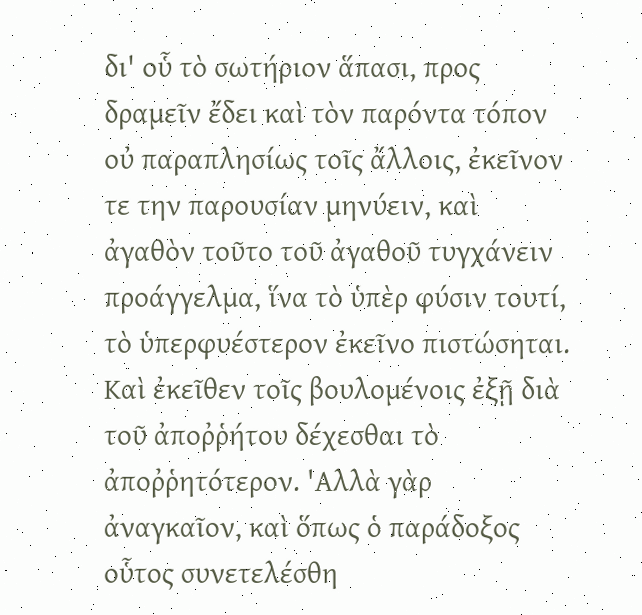δι' οὗ τὸ σωτήριον ἅπασι, προς δραμεῖν ἔδει καὶ τὸν παρόντα τόπον οὐ παραπλησίως τοῖς ἄλλοις, ἐκεῖνον τε την παρουσίαν μηνύειν, καὶ ἀγαθὸν τοῦτο τοῦ ἀγαθοῦ τυγχάνειν προάγγελμα, ἵνα τὸ ὑπὲρ φύσιν τουτί, τὸ ὑπερφυέστερον ἐκεῖνο πιστώσηται. Καὶ ἐκεῖθεν τοῖς βουλομένοις ἐξῇ διὰ τοῦ ἀποῤῥήτου δέχεσθαι τὸ ἀποῤῥητότερον. 'Αλλὰ γὰρ ἀναγκαῖον, καὶ ὅπως ὁ παράδοξος οὗτος συνετελέσθη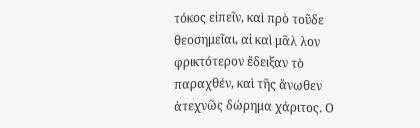τόκος εἰπεῖν, καὶ πρὸ τοῦδε θεοσημεῖαι, αἱ καὶ μᾶλ λον φρικτότερον ἔδειξαν τὸ παραχθέν, καὶ τῆς ἄνωθεν ἀτεχνῶς δώρημα χάριτος. Ο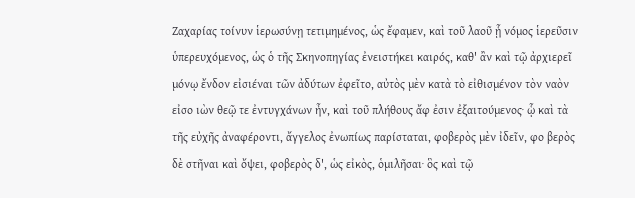Ζαχαρίας τοίνυν ἱερωσύνῃ τετιμημένος, ὡς ἔφαμεν, καὶ τοῦ λαοῦ ᾗ νόμος ἱερεῦσιν ὑπερευχόμενος, ὡς ὁ τῆς Σκηνοπηγίας ἐνειστήκει καιρός, καθ' ἂν καὶ τῷ ἀρχιερεῖ μόνῳ ἔνδον εἰσιέναι τῶν ἀδύτων ἐφεῖτο, αὐτὸς μὲν κατὰ τὸ εἰθισμένον τὸν ναὸν εἰσο ιὼν θεῷ τε ἐντυγχάνων ἦν, καὶ τοῦ πλήθους ἄφ ἐσιν ἐξαιτούμενος· ᾧ καὶ τὰ τῆς εὐχῆς ἀναφέροντι, ἄγγελος ἐνωπίως παρίσταται, φοβερὸς μὲν ἰδεῖν, φο βερὸς δὲ στῆναι καὶ ὄψει, φοβερὸς δ', ὡς εἰκὸς, ὁμιλῆσαι· ὃς καὶ τῷ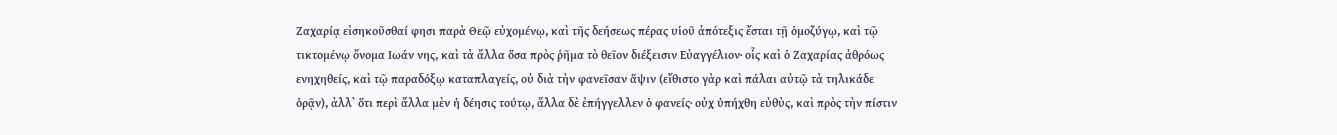Ζαχαρίᾳ εἰσηκοῦσθαί φησι παρὰ Θεῷ εὐχομένῳ, καὶ τῆς δεήσεως πέρας υἱοῦ ἀπότεξις ἔσται τῇ ὁμοζύγῳ, καὶ τῷ τικτομένῳ ὄνομα Ιωάν νης, καὶ τὰ ἄλλα ὅσα πρὸς ῥῆμα τὸ θεῖον διέξεισιν Εὐαγγέλιον· οἷς καὶ ὁ Ζαχαρίας ἀθρόως ενηχηθείς, καὶ τῷ παραδόξῳ καταπλαγείς, οὐ διὰ τὴν φανεῖσαν ἅψιν (εἴθιστο γὰρ καὶ πάλαι αὐτῷ τὰ τηλικάδε ὁρᾷν), ἀλλ᾽ ὅτι περὶ ἄλλα μὲν ἡ δέησις τούτῳ, ἄλλα δὲ ἐπήγγελλεν ὁ φανείς· οὐχ ὑπήχθη εὐθὺς, καὶ πρὸς τὴν πίστιν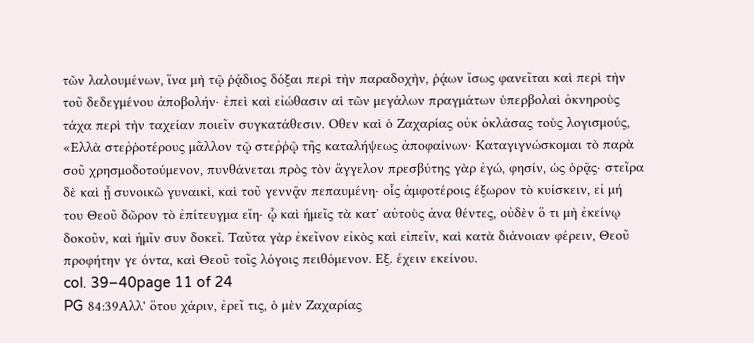τῶν λαλουμένων, ἵνα μὴ τῷ ῥᾴδιος δόξαι περὶ τὴν παραδοχὴν, ῥᾴων ἴσως φανεῖται καὶ περὶ τὴν τοῦ δεδεγμένου ἀποβολήν· ἐπεὶ καὶ εἰώθασιν αἱ τῶν μεγάλων πραγμάτων ὑπερβολαὶ ὀκνηροὺς τάχα περὶ τὴν ταχείαν ποιεῖν συγκατάθεσιν. Οθεν καὶ ὁ Ζαχαρίας οὐκ ὀκλάσας τοὺς λογισμούς, «Ελλὰ στεῤῥοτέρους μᾶλλον τῷ στεῤῥῷ τῆς καταλήψεως ἀποφαίνων· Καταγιγνώσκομαι τὸ παρὰ σοῦ χρησμοδοτούμενον, πυνθάνεται πρὸς τὸν ἄγγελον πρεσβύτης γὰρ ἐγώ, φησίν, ὡς ὁρᾷς· στεῖρα δὲ καὶ ᾖ συνοικῶ γυναικὶ, καὶ τοῦ γεννᾷν πεπαυμένη· οἷς ἀμφοτέροις έξωρον τὸ κυίσκειν, εἰ μή του Θεοῦ δῶρον τὸ ἐπίτευγμα εἴη· ᾧ καὶ ἡμεῖς τὰ κατ᾿ αὐτοὺς ἀνα θέντες, οὐδὲν ὅ τι μὴ ἐκείνῳ δοκοῦν, καὶ ἡμῖν συν δοκεῖ. Ταῦτα γὰρ ἐκεῖνον εἰκὸς καὶ εἰπεῖν, καὶ κατὰ διάνοιαν φέρειν, Θεοῦ προφήτην γε όντα, καὶ Θεοῦ τοῖς λόγοις πειθόμενον. Εξ. έχειν εκείνου.
col. 39–40page 11 of 24
PG 84:39Αλλ' ὅτου χάριν, ἐρεῖ τις, ὁ μὲν Ζαχαρίας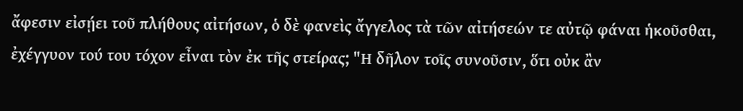ἄφεσιν εἰσῄει τοῦ πλήθους αἰτήσων, ὁ δὲ φανεὶς ἄγγελος τὰ τῶν αἰτήσεών τε αὐτῷ φάναι ἡκοῦσθαι, ἐχέγγυον τού του τόχον εἶναι τὸν ἐκ τῆς στείρας; "Η δῆλον τοῖς συνοῦσιν, ὅτι οὐκ ἂν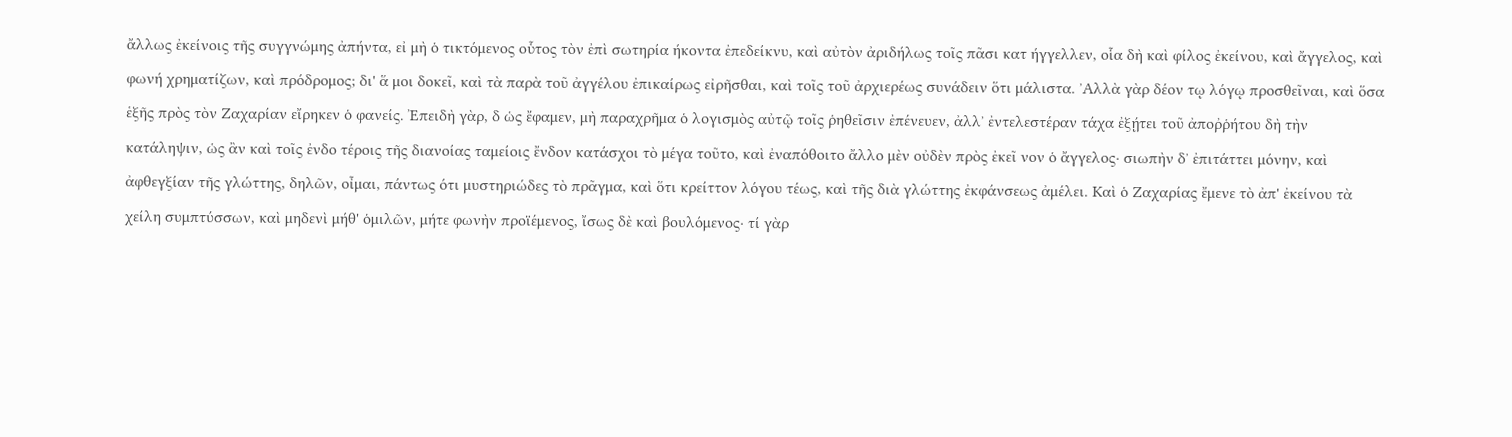ἄλλως ἐκείνοις τῆς συγγνώμης ἀπήντα, εἰ μὴ ὁ τικτόμενος οὗτος τὸν ἐπὶ σωτηρία ήκοντα ἐπεδείκνυ, καὶ αὐτὸν ἀριδήλως τοῖς πᾶσι κατ ήγγελλεν, οἷα δὴ καὶ φίλος ἐκείνου, καὶ ἄγγελος, καὶ φωνή χρηματίζων, καὶ πρόδρομος; δι' ἅ μοι δοκεῖ, καὶ τὰ παρὰ τοῦ ἀγγέλου ἐπικαίρως εἰρῆσθαι, καὶ τοῖς τοῦ ἀρχιερέως συνάδειν ὅτι μάλιστα. ᾿Αλλὰ γὰρ δέον τῳ λόγῳ προσθεῖναι, καὶ ὅσα ἑξῆς πρὸς τὸν Ζαχαρίαν εἴρηκεν ὁ φανείς. Ἐπειδὴ γὰρ, δ ὡς ἔφαμεν, μὴ παραχρῆμα ὁ λογισμὸς αὐτῷ τοῖς ῥηθεῖσιν ἐπένευεν, ἀλλ᾽ ἐντελεστέραν τάχα ἐξῄτει τοῦ ἀποῤῥήτου δὴ τὴν κατάληψιν, ὡς ἂν καὶ τοῖς ἐνδο τέροις τῆς διανοίας ταμείοις ἔνδον κατάσχοι τὸ μέγα τοῦτο, καὶ ἐναπόθοιτο ἄλλο μὲν οὐδὲν πρὸς ἐκεῖ νον ὁ ἄγγελος· σιωπὴν δ᾽ ἐπιτάττει μόνην, καὶ ἀφθεγξίαν τῆς γλώττης, δηλῶν, οἶμαι, πάντως ότι μυστηριώδες τὸ πρᾶγμα, καὶ ὅτι κρείττον λόγου τέως, καὶ τῆς διὰ γλώττης ἐκφάνσεως ἀμέλει. Καὶ ὁ Ζαχαρίας ἔμενε τὸ ἀπ' ἐκείνου τὰ χείλη συμπτύσσων, καὶ μηδενὶ μήθ' ὁμιλῶν, μήτε φωνὴν προϊέμενος, ἴσως δὲ καὶ βουλόμενος· τί γὰρ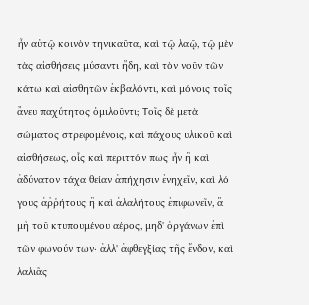ἦν αὐτῷ κοινὸν τηνικαῦτα, καὶ τῷ λαῷ, τῷ μὲν τὰς αἰσθήσεις μύσαντι ἤδη, καὶ τὸν νοῦν τῶν κάτω καὶ αἰσθητῶν ἐκβαλόντι, καὶ μόνοις τοῖς ἄνευ παχύτητος ὁμιλοῦντι; Τοῖς δὲ μετὰ σώματος στρεφομένοις, καὶ πάχους υλικοῦ καὶ αἰσθήσεως, οἷς καὶ περιττόν πως ἦν ἢ καὶ ἀδύνατον τάχα θείαν ἀπήχησιν ἐνηχεῖν, καὶ λό γους ἀῤῥήτους ἢ καὶ ἀλαλήτους ἐπιφωνεῖν, ἃ μὴ τοῦ κτυπουμένου αέρος, μηδ' ὀργάνων ἐπὶ τῶν φωνούν των· ἀλλ' ἀφθεγξίας τῆς ἔνδον, καὶ λαλιᾶς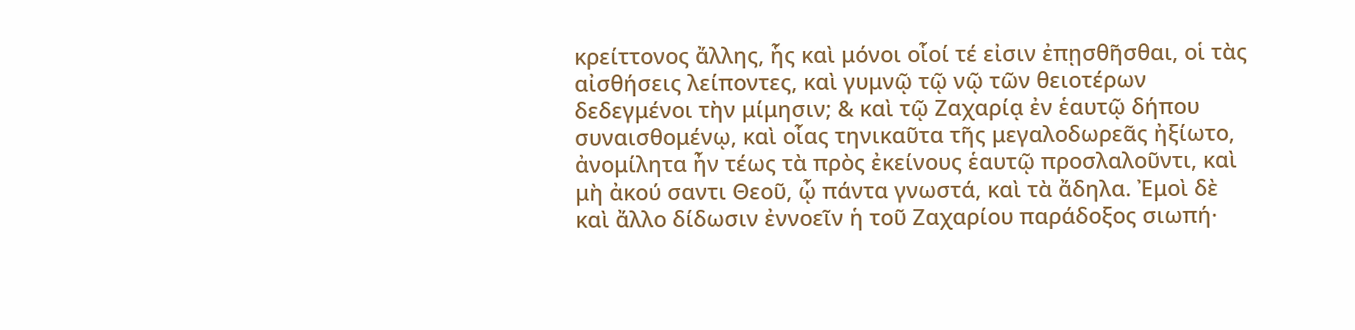κρείττονος ἄλλης, ἧς καὶ μόνοι οἷοί τέ εἰσιν ἐπῃσθῆσθαι, οἱ τὰς αἰσθήσεις λείποντες, καὶ γυμνῷ τῷ νῷ τῶν θειοτέρων δεδεγμένοι τὴν μίμησιν; & καὶ τῷ Ζαχαρίᾳ ἐν ἑαυτῷ δήπου συναισθομένῳ, καὶ οἷας τηνικαῦτα τῆς μεγαλοδωρεᾶς ἠξίωτο, ἀνομίλητα ἦν τέως τὰ πρὸς ἐκείνους ἑαυτῷ προσλαλοῦντι, καὶ μὴ ἀκού σαντι Θεοῦ, ᾧ πάντα γνωστά, καὶ τὰ ἄδηλα. Ἐμοὶ δὲ καὶ ἄλλο δίδωσιν ἐννοεῖν ἡ τοῦ Ζαχαρίου παράδοξος σιωπή·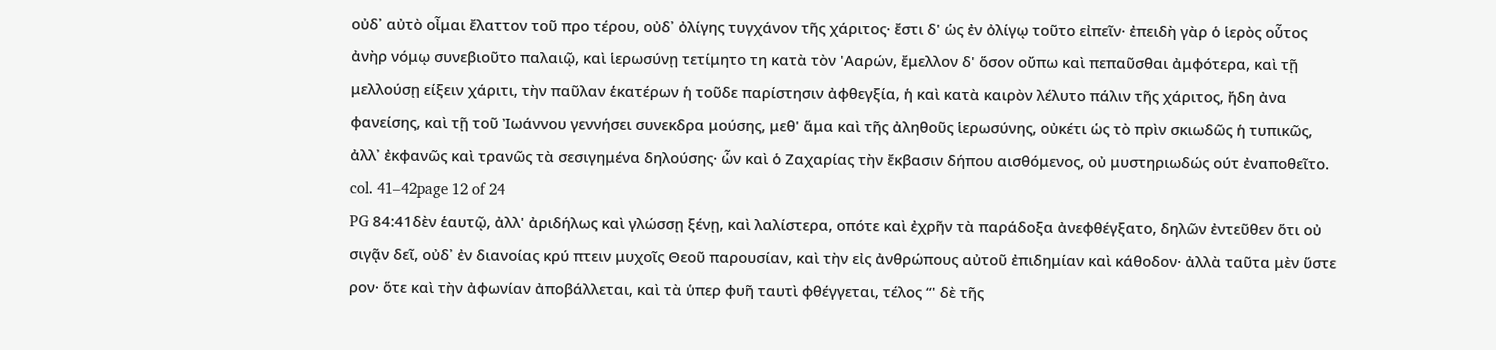οὐδ᾽ αὐτὸ οἶμαι ἔλαττον τοῦ προ τέρου, οὐδ᾽ ὀλίγης τυγχάνον τῆς χάριτος· ἔστι δ' ὡς ἐν ὀλίγῳ τοῦτο εἰπεῖν· ἐπειδὴ γὰρ ὁ ἱερὸς οὗτος ἀνὴρ νόμῳ συνεβιοῦτο παλαιῷ, καὶ ἱερωσύνῃ τετίμητο τη κατὰ τὸν 'Ααρών, ἔμελλον δ' ὅσον οὔπω καὶ πεπαῦσθαι ἀμφότερα, καὶ τῇ μελλούσῃ είξειν χάριτι, τὴν παῦλαν ἑκατέρων ἡ τοῦδε παρίστησιν ἀφθεγξία, ἡ καὶ κατὰ καιρὸν λέλυτο πάλιν τῆς χάριτος, ἤδη ἀνα φανείσης, καὶ τῇ τοῦ Ἰωάννου γεννήσει συνεκδρα μούσης, μεθ' ἅμα καὶ τῆς ἀληθοῦς ἱερωσύνης, οὐκέτι ὡς τὸ πρὶν σκιωδῶς ἡ τυπικῶς, ἀλλ᾽ ἐκφανῶς καὶ τρανῶς τὰ σεσιγημένα δηλούσης· ὧν καὶ ὁ Ζαχαρίας τὴν ἔκβασιν δήπου αισθόμενος, οὐ μυστηριωδώς ούτ ἐναποθεῖτο.
col. 41–42page 12 of 24
PG 84:41δὲν ἑαυτῷ, ἀλλ' ἀριδήλως καὶ γλώσσῃ ξένῃ, καὶ λαλίστερα, οπότε καὶ ἐχρῆν τὰ παράδοξα ἀνεφθέγξατο, δηλῶν ἐντεῦθεν ὅτι οὐ σιγᾷν δεῖ, οὐδ᾽ ἐν διανοίας κρύ πτειν μυχοῖς Θεοῦ παρουσίαν, καὶ τὴν εἰς ἀνθρώπους αὐτοῦ ἐπιδημίαν καὶ κάθοδον· ἀλλὰ ταῦτα μὲν ὕστε ρον· ὅτε καὶ τὴν ἀφωνίαν ἀποβάλλεται, καὶ τὰ ὑπερ φυῆ ταυτὶ φθέγγεται, τέλος “' δὲ τῆς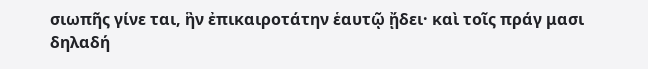σιωπῆς γίνε ται, ἣν ἐπικαιροτάτην ἑαυτῷ ᾔδει· καὶ τοῖς πράγ μασι δηλαδή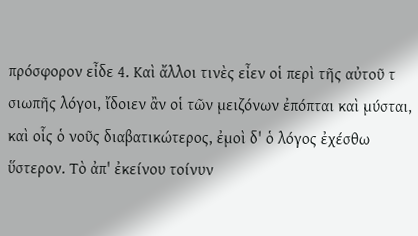πρόσφορον εἶδε 4. Καὶ ἄλλοι τινὲς εἶεν οἱ περὶ τῆς αὐτοῦ τ σιωπῆς λόγοι, ἴδοιεν ἂν οἱ τῶν μειζόνων ἐπόπται καὶ μύσται, καὶ οἷς ὁ νοῦς διαβατικώτερος, ἐμοὶ δ' ὁ λόγος ἐχέσθω ὕστερον. Τὸ ἀπ' ἐκείνου τοίνυν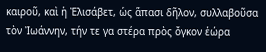καιροῦ, καὶ ἡ Ἐλισάβετ, ὡς ἅπασι δῆλον, συλλαβοῦσα τὸν Ἰωάννην, τήν τε γα στέρα πρὸς ὄγκον ἑώρα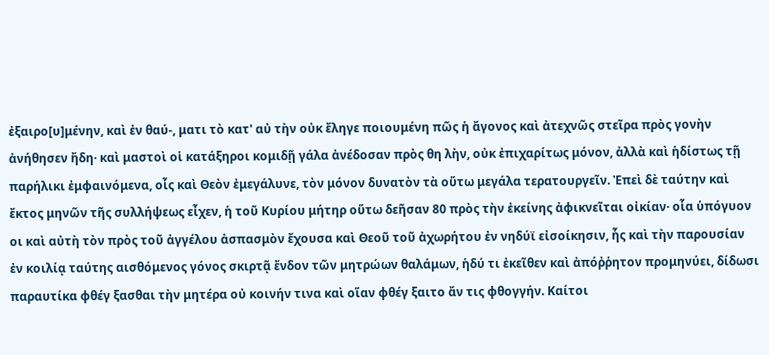ἐξαιρο[υ]μένην, καὶ ἐν θαύ-, ματι τὸ κατ' αὐ τὴν οὐκ ἔληγε ποιουμένη πῶς ἡ ἄγονος καὶ ἀτεχνῶς στεῖρα πρὸς γονὴν ἀνήθησεν ἤδη· καὶ μαστοὶ οἱ κατάξηροι κομιδῇ γάλα ἀνέδοσαν πρὸς θη λὴν, οὐκ ἐπιχαρίτως μόνον, ἀλλὰ καὶ ἡδίστως τῇ παρήλικι ἐμφαινόμενα, οἷς καὶ Θεὸν ἐμεγάλυνε, τὸν μόνον δυνατὸν τὰ οὕτω μεγάλα τερατουργεῖν. Ἐπεὶ δὲ ταύτην καὶ ἔκτος μηνῶν τῆς συλλήψεως εἶχεν, ἡ τοῦ Κυρίου μήτηρ οὕτω δεῆσαν 80 πρὸς τὴν ἐκείνης ἀφικνεῖται οἰκίαν· οἷα ὑπόγυον οι καὶ αὐτὴ τὸν πρὸς τοῦ ἀγγέλου ἀσπασμὸν ἔχουσα καὶ Θεοῦ τοῦ ἀχωρήτου ἐν νηδύϊ εἰσοίκησιν, ἧς καὶ τὴν παρουσίαν ἐν κοιλίᾳ ταύτης αισθόμενος γόνος σκιρτᾷ ἔνδον τῶν μητρώων θαλάμων, ἡδύ τι ἐκεῖθεν καὶ ἀπόῤῥητον προμηνύει, δίδωσι παραυτίκα φθέγ ξασθαι τὴν μητέρα οὐ κοινήν τινα καὶ οἵαν φθέγ ξαιτο ἄν τις φθογγήν. Καίτοι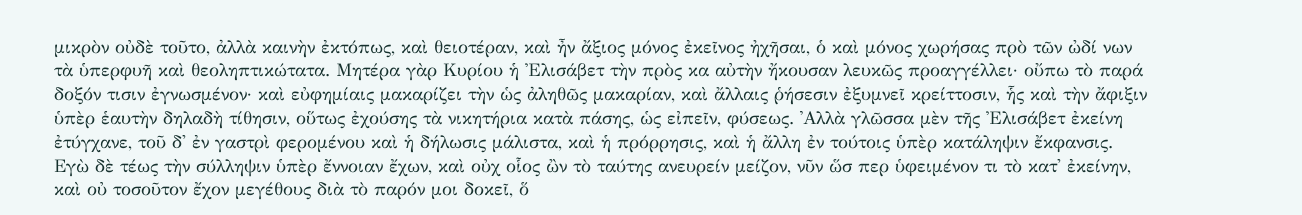μικρὸν οὐδὲ τοῦτο, ἀλλὰ καινὴν ἐκτόπως, καὶ θειοτέραν, καὶ ἦν ἄξιος μόνος ἐκεῖνος ἠχῆσαι, ὁ καὶ μόνος χωρήσας πρὸ τῶν ὠδί νων τὰ ὑπερφυῆ καὶ θεοληπτικώτατα. Μητέρα γὰρ Κυρίου ἡ Ἐλισάβετ τὴν πρὸς κα αὐτὴν ἤκουσαν λευκῶς προαγγέλλει· οὔπω τὸ παρά δοξόν τισιν ἐγνωσμένον· καὶ εὐφημίαις μακαρίζει τὴν ὡς ἀληθῶς μακαρίαν, καὶ ἄλλαις ῥήσεσιν ἐξυμνεῖ κρείττοσιν, ἧς καὶ τὴν ἄφιξιν ὑπὲρ ἑαυτὴν δηλαδὴ τίθησιν, οὕτως ἐχούσης τὰ νικητήρια κατὰ πάσης, ὡς εἰπεῖν, φύσεως. ᾿Αλλὰ γλῶσσα μὲν τῆς Ἐλισάβετ ἐκείνη ἐτύγχανε, τοῦ δ' ἐν γαστρὶ φερομένου καὶ ἡ δήλωσις μάλιστα, καὶ ἡ πρόρρησις, καὶ ἡ ἄλλη ἐν τούτοις ὑπὲρ κατάληψιν ἔκφανσις. Εγὼ δὲ τέως τὴν σύλληψιν ὑπὲρ ἔννοιαν ἔχων, καὶ οὐχ οἷος ὢν τὸ ταύτης ανευρείν μείζον, νῦν ὥσ περ ὑφειμένον τι τὸ κατ' ἐκείνην, καὶ οὐ τοσοῦτον ἔχον μεγέθους διὰ τὸ παρόν μοι δοκεῖ, ὅ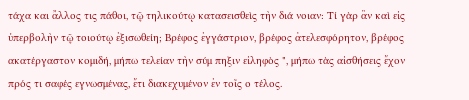τάχα και ἄλλος τις πάθοι, τῷ τηλικούτῳ κατασεισθεὶς τὴν διά νοιαν: Τί γὰρ ἂν καὶ εἰς ὑπερβολὴν τῷ τοιούτῳ ἐξισωθείη; Βρέφος ἐγγάστριον, βρέφος ἀτελεσφόρητον, βρέφος ακατέργαστον κομιδή, μήπω τελείαν τὴν σύμ πηξιν εἰληφὸς ", μήπω τὰς αἰσθήσεις ἔχον πρός τι σαφές εγνωσμένας, ἔτι διακεχυμένον ἐν τοῖς ο τέλος.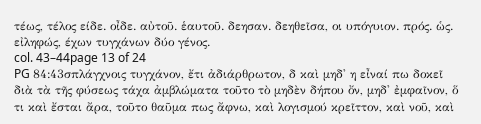τέως, τέλος είδε. οἶδε. αὐτοῦ. ἑαυτοῦ. δεησαν. δεηθεῖσα, οι υπόγυιον. πρός. ὡς. εἰληφώς, έχων τυγχάνων δύο γένος.
col. 43–44page 13 of 24
PG 84:43σπλάγχνοις τυγχάνον, ἔτι ἀδιάρθρωτον, δ καὶ μηδ' η εἶναί πω δοκεῖ διὰ τὰ τῆς φύσεως τάχα ἀμβλώματα τοῦτο τὸ μηδὲν δήπου ὄν, μηδ' ἐμφαῖνον, ὅ τι καὶ ἔσται ἄρα, τοῦτο θαῦμα πως ἄφνω, καὶ λογισμού κρεῖττον, καὶ νοῦ, καὶ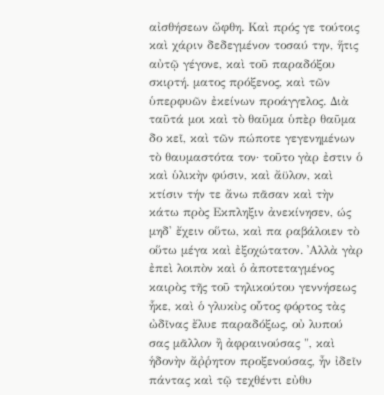αἰσθήσεων ὤφθη. Καὶ πρός γε τούτοις καὶ χάριν δεδεγμένον τοσαύ την, ἥτις αὐτῷ γέγονε, καὶ τοῦ παραδόξου σκιρτή. ματος πρόξενος, καὶ τῶν ὑπερφυῶν ἐκείνων προάγγελος. Διὰ ταῦτά μοι καὶ τὸ θαῦμα ὑπὲρ θαῦμα δο κεῖ, καὶ τῶν πώποτε γεγενημένων τὸ θαυμαστότα τον· τοῦτο γὰρ ἐστιν ὁ καὶ ὑλικὴν φύσιν, καὶ ἄϋλον, καὶ κτίσιν τήν τε ἄνω πᾶσαν καὶ τὴν κάτω πρὸς Εκπληξιν ἀνεκίνησεν, ώς μηδ' ἔχειν οὕτω, καὶ πα ραβάλοιεν τὸ οὕτω μέγα καὶ ἐξοχώτατον. ᾿Αλλὰ γὰρ ἐπεὶ λοιπὸν καὶ ὁ ἀποτεταγμένος καιρὸς τῆς τοῦ τηλικούτου γεννήσεως ἧκε, καὶ ὁ γλυκὺς οὗτος φόρτος τὰς ὠδῖνας ἔλυε παραδόξως, οὐ λυπού σας μᾶλλον ἢ ἀφραινούσας ", καὶ ἡδονὴν ἄῤῥητον προξενούσας, ἦν ἰδεῖν πάντας καὶ τῷ τεχθέντι εὐθυ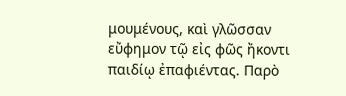μουμένους, καὶ γλῶσσαν εὔφημον τῷ εἰς φῶς ἤκοντι παιδίῳ ἐπαφιέντας. Παρὸ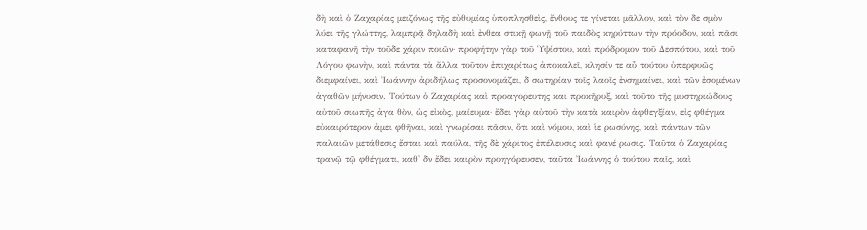δὴ καὶ ὁ Ζαχαρίας μειζόνως τῆς εὐθυμίας ὑποπλησθεὶς, ἔνθους τε γίνεται μᾶλλον, καὶ τὸν δε σμὸν λύει τῆς γλώττης, λαμπρᾷ δηλαδὴ καὶ ἐνθεα στικῇ φωνῇ τοῦ παιδὸς κηρύττων τὴν πρόοδον, καὶ πᾶσι καταφανῆ τὴν τοῦδε χάριν ποιῶν· προφήτην γὰρ τοῦ Ὑψίστου, καὶ πρόδρομον τοῦ Δεσπότου, καὶ τοῦ Λόγου φωνὴν, καὶ πάντα τὰ ἄλλα τοῦτον ἐπιχαρίτως ἀποκαλεῖ, κλησίν τε αὖ τούτου ὑπερφυῶς διεμφαίνει, καὶ Ἰωάννην ἀριδήλως προσονομάζει, δ σωτηρίαν τοῖς λαοῖς ἐνσημαίνει, καὶ τῶν ἐσομένων ἀγαθῶν μήνυσιν. Τούτων ὁ Ζαχαρίας καὶ προαγορευτης και προκῆρυξ, καὶ τοῦτο τῆς μυστηριώδους αὐτοῦ σιωπῆς ἀγα θὸν, ὡς εἰκὸς, μαίευμα· ἔδει γὰρ αὐτοῦ τὴν κατὰ καιρὸν ἀφθεγξίαν, εἰς φθέγμα εὐκαιρότερον ἀμει φθῆναι, καὶ γνωρίσαι πᾶσιν, ὅτι καὶ νόμου, καὶ ἱε ρωσύνης, καὶ πάντων τῶν παλαιῶν μετάθεσις ἔσται καὶ παύλα, τῆς δὲ χάριτος ἐπέλευσις καὶ φανέ ρωσις. Ταῦτα ὁ Ζαχαρίας τρανῷ τῷ φθέγματι, καθ' δν ἔδει καιρὸν προηγόρευσεν, ταῦτα Ἰωάννης ὁ τούτου παῖς, καὶ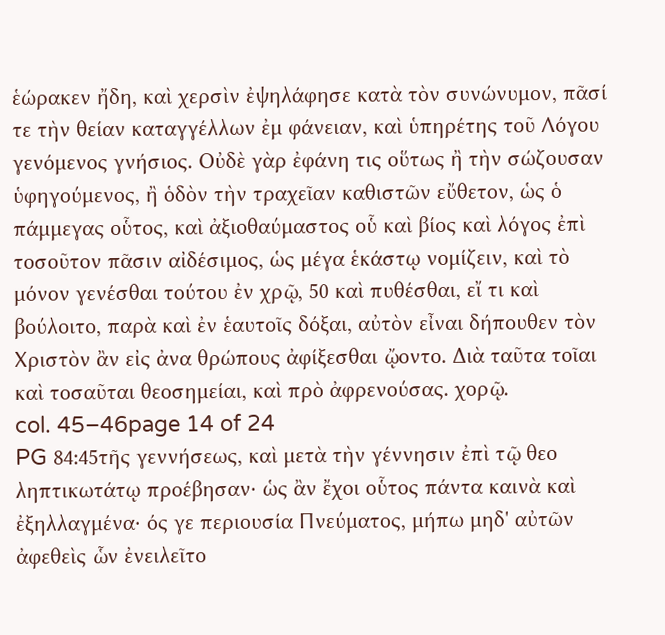ἑώρακεν ἤδη, καὶ χερσὶν ἐψηλάφησε κατὰ τὸν συνώνυμον, πᾶσί τε τὴν θείαν καταγγέλλων ἐμ φάνειαν, καὶ ὑπηρέτης τοῦ Λόγου γενόμενος γνήσιος. Οὐδὲ γὰρ ἐφάνη τις οὕτως ἢ τὴν σώζουσαν ὑφηγούμενος, ἢ ὁδὸν τὴν τραχεῖαν καθιστῶν εὔθετον, ὡς ὁ πάμμεγας οὗτος, καὶ ἀξιοθαύμαστος οὗ καὶ βίος καὶ λόγος ἐπὶ τοσοῦτον πᾶσιν αἰδέσιμος, ὡς μέγα ἑκάστῳ νομίζειν, καὶ τὸ μόνον γενέσθαι τούτου ἐν χρῷ, 50 καὶ πυθέσθαι, εἴ τι καὶ βούλοιτο, παρὰ καὶ ἐν ἑαυτοῖς δόξαι, αὐτὸν εἶναι δήπουθεν τὸν Χριστὸν ἂν εἰς ἀνα θρώπους ἀφίξεσθαι ᾤοντο. Διὰ ταῦτα τοῖαι καὶ τοσαῦται θεοσημείαι, καὶ πρὸ ἀφρενούσας. χορῷ.
col. 45–46page 14 of 24
PG 84:45τῆς γεννήσεως, καὶ μετὰ τὴν γέννησιν ἐπὶ τῷ θεο ληπτικωτάτῳ προέβησαν· ὡς ἂν ἔχοι οὗτος πάντα καινὰ καὶ ἐξηλλαγμένα· ός γε περιουσία Πνεύματος, μήπω μηδ' αὐτῶν ἀφεθεὶς ὧν ἐνειλεῖτο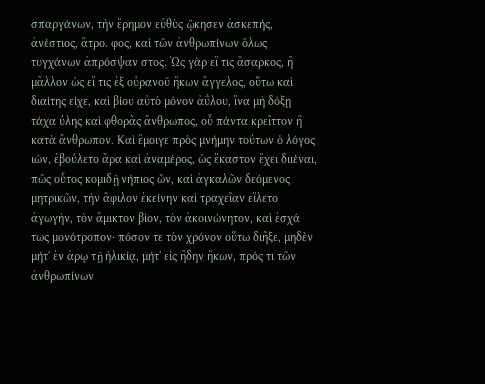σπαργάνων, τὴν ἔρημον εὐθὺς ᾤκησεν ἀσκεπής, ἀνέστιος, ἅτρο. φος, καὶ τῶν ἀνθρωπίνων ὅλως τυγχάνων ἀπρόσψαν στος. Ὡς γὰρ εἴ τις ἄσαρκος, ἢ μᾶλλον ὡς εἴ τις ἐξ οὐρανοῦ ἥκων ἄγγελος, οὕτω καὶ διαίτης είχε, καὶ βίου αὐτὸ μόνον ἀΰλου, ἵνα μὴ δόξῃ τάχα ύλης καὶ φθορᾶς ἄνθρωπος, οὗ πάντα κρεῖττον ἢ κατὰ ἄνθρωπον. Καὶ ἔμοιγε πρὸς μνήμην τούτων ὁ λόγος ιών, ἐβούλετο ἄρα καὶ ἀναμέρος, ὡς ἕκαστον ἔχει διιέναι, πῶς οὗτος κομιδῇ νήπιος ὤν, καὶ ἀγκαλῶν δεόμενος μητρικῶν, τὴν ἄφιλον ἐκείνην καὶ τραχεῖαν εἵλετο ἀγωγὴν, τὸν ἄμικτον βίον, τὸν ἀκοινώνητον, καὶ ἐσχά τως μονότροπον· πόσον τε τὸν χρόνον οὕτω διῆξε, μηδὲν μήτ' ἐν ἀρῳ τῇ ἡλικίᾳ, μήτ' εἰς ἤδην ἥκων, πρός τι τῶν ἀνθρωπίνων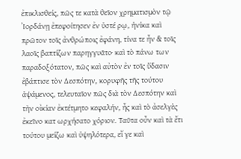ἐπικλισθείς, πῶς τε κατὰ θεῖον χρηματισμὸν τῷ Ἰορδάνῃ ἐπεφοίτησεν ἐν ὑστέ ρῳ, ἡνίκα καὶ πρῶτον τοῖς ἀνθρώποις ἐφάνη, τίνα τε ἦν & τοῖς λαοῖς βαπτίζων παρηγγυᾶτο· καὶ τὸ πάνω των παραδοξότατον, πῶς καὶ αὐτὸν ἐν τοῖς ὕδασιν ἐβάπτισε τὸν Δεσπότην, κορυφῆς τῆς τούτου ἁψάμενος, τελευταῖον πῶς διὰ τὸν Δεσπότην καὶ τὴν οἰκίαν ἐκτέτμητο κεφαλήν, ἧς καὶ τὸ ἀσελγὲς ἐκεῖνο κατ ωρχήσατο χόριον. Ταῦτα οὖν καὶ τὰ ἔτι τούτου μείζω καὶ ὑψηλότερα, εἴ γε καὶ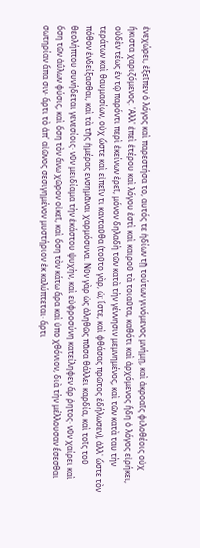ἐνεχώρει, ἐξεῖπεν ὁ λόγος καὶ παρεστήσα το, αυτός τε ἡδίων τῇ τούτων γινόμενος μνήμῃ, καὶ ἀκροαῖς φιλοθέοις οὐχ ἥκιστα χαριζόμενος. 'Αλλ' ἐπεὶ ἑτέρου καὶ λόγου ἐστὶ καὶ καιροῦ τὰ τοιαῦτα, καθότι καὶ ἀρχόμενος ἤδη ὁ λόγος εἰρήκει, οὐδὲν τέως ἐν τῷ παρόντι περὶ ἐκείνων ἐρεῖ, μόνον δηλαδὴ τῶν κατὰ τὴν γέννησιν μεμνημένος, καὶ τῶν κατὰ ταυ τὴν τεράτων καὶ θαυμασίων, οὐχ ὥστε καὶ εἰπεῖν τι κανταῦθα (τοῦτο γὰρ, ὡ; ἴστε, καὶ φθάσας πρῶτος ἐδήλωσεν), ἀλλ᾿ ὥστε τὸν πόθον ἐνδείξασθαι, καὶ τὰ τῆς ἡμέρας ενσημᾶναι χαρμόσυνα. Νῦν γὰρ ὡς ἀληθῶς πᾶσα θάλλει καρδία, καὶ τοῖς τοῦ θεολήπτου συνήδεται γενεσίοις· νῦν μειδίαμα τὴν ἑκάστου ψυχὴν, καὶ εὐφροσύνη κατείληφεν ἄρ ῥητος· νῦν χαίρει καὶ ὅση τῶν ἀΰλων φύσις, καὶ ὅση τὸν ἄνω χῶρον οἰκεῖ, καὶ ὅση τὸν κάτω ἄρα καὶ ὑπο χθόνιον, διὰ τὴν μέλλουσαν ἔσεσθαι σωτηρίαν ἅπα σιν· ἄρτι τὸ ἀπ' αἰῶνος σεσιγημένον μυστήριον ἐκ καλύπτεται· ἄρτι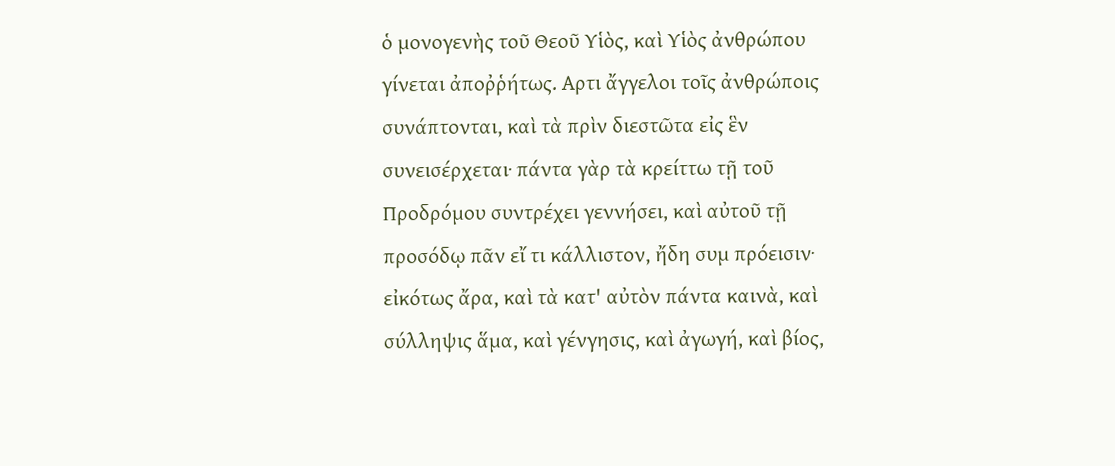ὁ μονογενὴς τοῦ Θεοῦ Υἱὸς, καὶ Υἱὸς ἀνθρώπου γίνεται ἀποῤῥήτως. Αρτι ἄγγελοι τοῖς ἀνθρώποις συνάπτονται, καὶ τὰ πρὶν διεστῶτα εἰς ἓν συνεισέρχεται· πάντα γὰρ τὰ κρείττω τῇ τοῦ Προδρόμου συντρέχει γεννήσει, καὶ αὐτοῦ τῇ προσόδῳ πᾶν εἴ τι κάλλιστον, ἤδη συμ πρόεισιν· εἰκότως ἄρα, καὶ τὰ κατ' αὐτὸν πάντα καινὰ, καὶ σύλληψις ἅμα, καὶ γένγησις, καὶ ἀγωγή, καὶ βίος,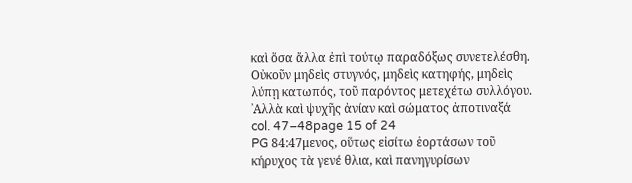καὶ ὅσα ἄλλα ἐπὶ τούτῳ παραδόξως συνετελέσθη. Οὐκοῦν μηδεὶς στυγνός, μηδεὶς κατηφής, μηδεὶς λύπῃ κατωπός, τοῦ παρόντος μετεχέτω συλλόγου. ᾿Αλλὰ καὶ ψυχῆς ἀνίαν καὶ σώματος ἀποτιναξά
col. 47–48page 15 of 24
PG 84:47μενος, οὕτως εἰσίτω ἑορτάσων τοῦ κήρυχος τὰ γενέ θλια, καὶ πανηγυρίσων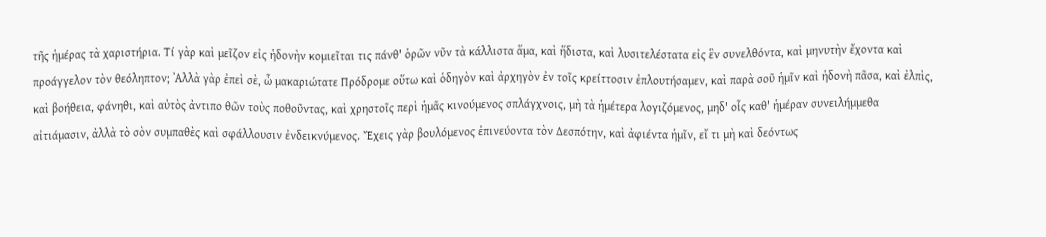τῆς ἡμέρας τὰ χαριστήρια. Τί γὰρ καὶ μεῖζον εἰς ἡδονὴν κομιεῖται τις πάνθ' ὁρῶν νῦν τὰ κάλλιστα ἅμα, καὶ ἥδιστα, καὶ λυσιτελέστατα εἰς ἓν συνελθόντα, καὶ μηνυτὴν ἔχοντα καὶ προάγγελον τὸν θεόληπτον; ᾿Αλλὰ γὰρ ἐπεὶ σὲ, ὦ μακαριώτατε Πρόδρομε οὕτω καὶ ὁδηγὸν καὶ ἀρχηγὸν ἐν τοῖς κρείττοσιν ἐπλουτήσαμεν, καὶ παρὰ σοῦ ἡμῖν καὶ ἡδονὴ πᾶσα, καὶ ἐλπὶς, καὶ βοήθεια, φάνηθι, καὶ αὐτὸς ἀντιπο θῶν τοὺς ποθοῦντας, καὶ χρηστοῖς περὶ ἡμᾶς κινούμενος σπλάγχνοις, μὴ τὰ ἡμέτερα λογιζόμενος, μηδ' οἷς καθ' ἡμέραν συνειλήμμεθα αἰτιάμασιν, ἀλλὰ τὸ σὸν συμπαθὲς καὶ σφάλλουσιν ἐνδεικνύμενος. Ἔχεις γὰρ βουλόμενος ἐπινεύοντα τὸν Δεσπότην, καὶ ἀφιέντα ἡμῖν, εἴ τι μὴ καὶ δεόντως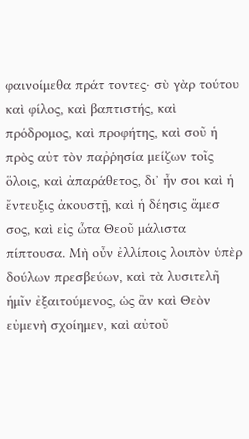φαινοίμεθα πράτ τοντες· σὺ γὰρ τούτου καὶ φίλος, καὶ βαπτιστής, καὶ πρόδρομος, καὶ προφήτης, καὶ σοῦ ἡ πρὸς αὐτ τὸν παῤῥησία μείζων τοῖς ὅλοις, καὶ ἀπαράθετος, δι᾽ ἦν σοι καὶ ἡ ἔντευξις ἀκουστῇ, καὶ ἡ δέησις ἄμεσ σος, καὶ εἰς ὦτα Θεοῦ μάλιστα πίπτουσα. Μὴ οὖν ἐλλίποις λοιπὸν ὑπὲρ δούλων πρεσβεύων, καὶ τὰ λυσιτελῆ ἡμῖν ἐξαιτούμενος, ὡς ἂν καὶ Θεὸν εὐμενὴ σχοίημεν, καὶ αὐτοῦ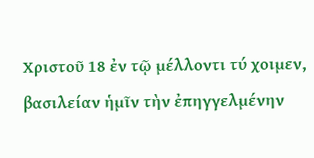Χριστοῦ 18 ἐν τῷ μέλλοντι τύ χοιμεν, βασιλείαν ἡμῖν τὴν ἐπηγγελμένην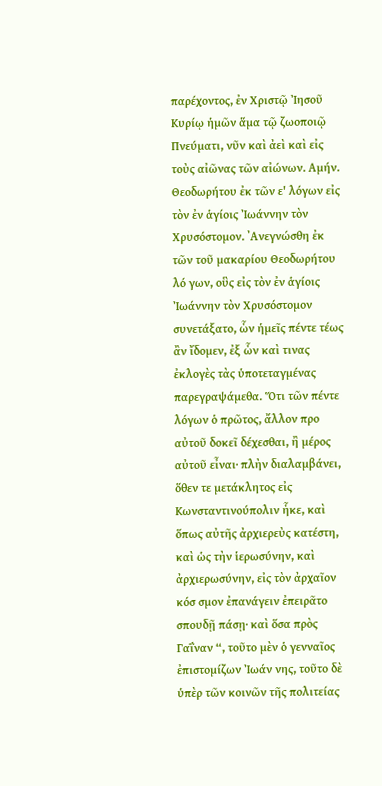παρέχοντος, ἐν Χριστῷ Ἰησοῦ Κυρίῳ ἡμῶν ἅμα τῷ ζωοποιῷ Πνεύματι, νῦν καὶ ἀεὶ καὶ εἰς τοὺς αἰῶνας τῶν αἰώνων. Αμήν. Θεοδωρήτου ἐκ τῶν ε' λόγων εἰς τὸν ἐν ἁγίοις Ἰωάννην τὸν Χρυσόστομον. ᾿Ανεγνώσθη ἐκ τῶν τοῦ μακαρίου Θεοδωρήτου λό γων, οὓς εἰς τὸν ἐν ἁγίοις Ἰωάννην τὸν Χρυσόστομον συνετάξατο, ὧν ἡμεῖς πέντε τέως ἂν ἴδομεν, ἐξ ὧν καὶ τινας ἐκλογὲς τὰς ὑποτεταγμένας παρεγραψάμεθα. Ὅτι τῶν πέντε λόγων ὁ πρῶτος, ἄλλον προ αὐτοῦ δοκεῖ δέχεσθαι, ἢ μέρος αὐτοῦ εἶναι· πλὴν διαλαμβάνει, ὅθεν τε μετάκλητος εἰς Κωνσταντινούπολιν ἧκε, καὶ ὅπως αὐτῆς ἀρχιερεὺς κατέστη, καὶ ὡς τὴν ἱερωσύνην, καὶ ἀρχιερωσύνην, εἰς τὸν ἀρχαῖον κόσ σμον ἐπανάγειν ἐπειρᾶτο σπουδῇ πάσῃ· καὶ ὅσα πρὸς Γαΐναν “, τοῦτο μὲν ὁ γενναῖος ἐπιστομίζων Ἰωάν νης, τοῦτο δὲ ὑπὲρ τῶν κοινῶν τῆς πολιτείας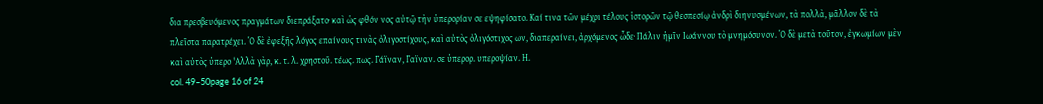δια πρεσβευόμενος πραγμάτων διεπράξατο· καὶ ὡς φθόν νος αὐτῷ τὴν ὑπερορίαν σε εψηφίσατο. Καί τινα τῶν μέχρι τέλους ἱστορῶν τῷ θεσπεσίῳ ἀνδρὶ διηνυσμένων, τὰ πολλὰ, μᾶλλον δὲ τὰ πλεῖστα παρατρέχει. Ὁ δὲ ἐφεξῆς λόγος επαίνους τινὰς ὀλιγοστίχους, καὶ αὐτὸς ὀλιγόστιχος ων, διαπεραίνει, ἀρχόμενος ὧδε· Πάλιν ἡμῖν Ιωάννου τὸ μνημόσυνον. Ὁ δὲ μετὰ τοῦτον, ἐγκωμίων μὲν καὶ αὐτὸς ὑπερο 'Αλλὰ γὰρ, κ. τ. λ. χρηστοῦ. τέως. πως. Γάϊναν, Γαϊναν. σε ὑπερορ. υπεροψίαν. Η.
col. 49–50page 16 of 24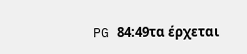PG 84:49τα έρχεται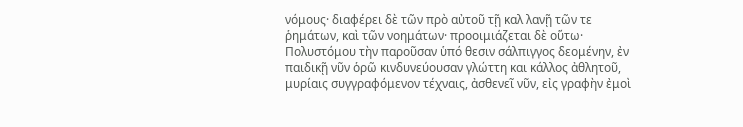νόμους· διαφέρει δὲ τῶν πρὸ αὐτοῦ τῇ καλ λανῇ τῶν τε ῥημάτων, καὶ τῶν νοημάτων· προοιμιάζεται δὲ οὕτω· Πολυστόμου τὴν παροῦσαν ὑπό θεσιν σάλπιγγος δεομένην, ἐν παιδικῇ νῦν ὁρῶ κινδυνεύουσαν γλώττη και κάλλος ἀθλητοῦ, μυρίαις συγγραφόμενον τέχναις, ἀσθενεῖ νῦν, εἰς γραφὴν ἐμοὶ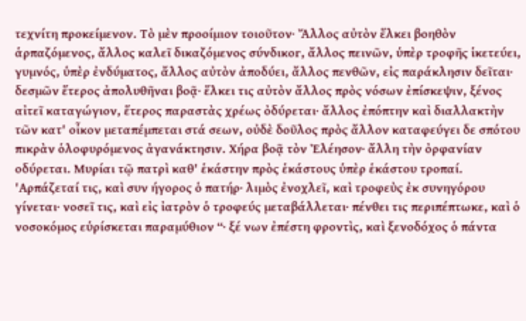τεχνίτη προκείμενον. Τὸ μὲν προοίμιον τοιοῦτον· Ἄλλος αὐτὸν ἕλκει βοηθὸν ἁρπαζόμενος, ἄλλος καλεῖ δικαζόμενος σύνδικοr, ἄλλος πεινῶν, ὑπὲρ τροφῆς ἱκετεύει, γυμνός, ὑπὲρ ἐνδύματος, ἄλλος αὐτὸν ἀποδύει, ἄλλος πενθῶν, εἰς παράκλησιν δεῖται· δεσμῶν ἕτερος ἀπολυθῆναι βοᾷ· ἕλκει τις αὐτὸν ἄλλος πρὸς νόσων ἐπίσκεψιν, ξένος αἰτεῖ καταγώγιον, ἕτερος παραστὰς χρέως ὀδύρεται· ἄλλος ἐπόπτην καὶ διαλλακτὴν τῶν κατ' οἶκον μεταπέμπεται στά σεων, οὐδὲ δοῦλος πρὸς ἄλλον καταφεύγει δε σπότου πικρὰν ὁλοφυρόμενος ἀγανάκτησιν. Χήρα βοᾷ τὸν Ἐλέησον· ἄλλη τὴν ὀρφανίαν οδύρεται. Μυρίαι τῷ πατρὶ καθ' ἑκάστην πρὸς ἑκάστους ὑπὲρ ἑκάστου τροπαί. 'Αρπάζεταί τις, καὶ συν ήγορος ὁ πατήρ· λιμὸς ἐνοχλεῖ, καὶ τροφεὺς ἐκ συνηγόρου γίνεται· νοσεῖ τις, καὶ εἰς ἰατρὸν ὁ τροφεύς μεταβάλλεται· πένθει τις περιπέπτωκε, καὶ ὁ νοσοκόμος εὑρίσκεται παραμύθιον “· ξέ νων ἐπέστη φροντὶς, καὶ ξενοδόχος ὁ πάντα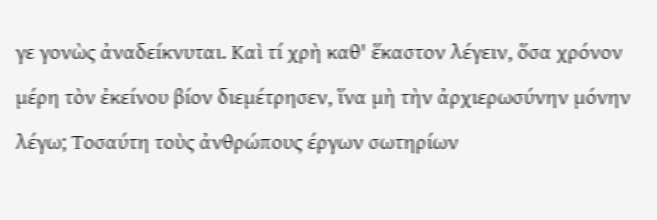γε γονὼς ἀναδείκνυται. Καὶ τί χρὴ καθ' ἕκαστον λέγειν, ὅσα χρόνον μέρη τὸν ἐκείνου βίον διεμέτρησεν, ἵνα μὴ τὴν ἀρχιερωσύνην μόνην λέγω; Τοσαύτη τοὺς ἀνθρώπους έργων σωτηρίων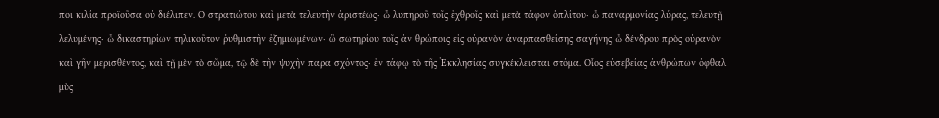ποι κιλία προϊοῦσα οὐ διέλιπεν. Ο στρατιώτου καὶ μετὰ τελευτὴν ἀριστέως· ὦ λυπηροῦ τοῖς ἐχθροῖς καὶ μετὰ τάφον ὁπλίτου· ὦ παναρμονίας λύρας, τελευτῇ λελυμένης· ὦ δικαστηρίων τηλικοῦτον ῥυθμιστὴν ἐζημιωμένων· ὢ σωτηρίου τοῖς ἀν θρώποις εἰς οὐρανὸν ἀναρπασθείσης σαγήνης ὦ δένδρου πρὸς οὐρανὸν καὶ γῆν μερισθέντος, καὶ τῇ μὲν τὸ σῶμα, τῷ δὲ τὴν ψυχὴν παρα σχόντος· ἐν τάφῳ τὸ τῆς Ἐκκλησίας συγκέκλεισται στόμα. Οἷος εὐσεβείας ἀνθρώπων ὀφθαλ μὺς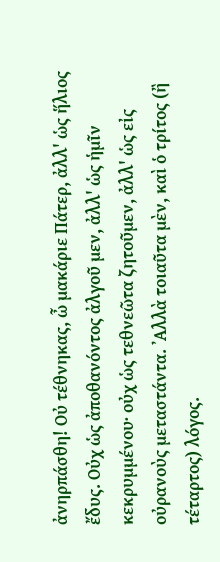ἀνηρπάσθη! Οὐ τέθνηκας, ὦ μακάριε Πάτερ, ἀλλ' ὡς ἥλιος ἔδυς. Οὐχ ὡς ἀποθανόντος ἀλγοῦ μεν, ἀλλ' ὡς ἡμῖν κεκρυμμένου· οὐχ ὡς τεθνεῶτα ζητοῦμεν, ἀλλ' ὡς εἰς οὐρανοὺς μεταστάντα. ᾿Αλλὰ τοιαῦτα μὲν, καὶ ὁ τρίτος (ἢ τέταρτος) λόγος.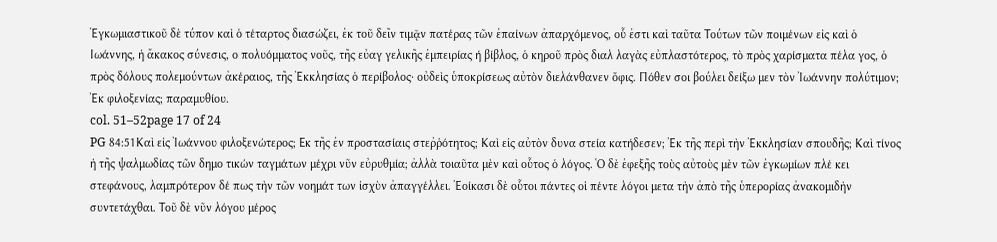Ἐγκωμιαστικοῦ δὲ τύπον καὶ ὁ τέταρτος διασώζει, ἐκ τοῦ δεῖν τιμᾷν πατέρας τῶν ἐπαίνων ἀπαρχόμενος, οὗ ἐστι καὶ ταῦτα Τούτων τῶν ποιμένων εἰς καὶ ὁ Ιωάννης, ἡ ἄκακος σύνεσις, ο πολυόμματος νοῦς, τῆς εὐαγ γελικῆς ἐμπειρίας ή βίβλος, ὁ κηροῦ πρὸς διαλ λαγὰς εὐπλαστότερος, τὸ πρὸς χαρίσματα πέλα γος, ὁ πρὸς δόλους πολεμούντων ἀκέραιος, τῆς Ἐκκλησίας ὁ περίβολος· οὐδεὶς ὑποκρίσεως αὐτὸν διελάνθανεν ὄφις. Πόθεν σοι βούλει δείξω μεν τὸν Ἰωάννην πολύτιμον; Ἐκ φιλοξενίας; παραμυθίου.
col. 51–52page 17 of 24
PG 84:51Καὶ εἰς Ἰωάννου φιλοξενώτερος; Εκ τῆς ἐν προστασίαις στεῤῥότητος; Καὶ εἰς αὐτὸν δυνα στεία κατήδεσεν; Ἐκ τῆς περὶ τὴν Ἐκκλησίαν σπουδῆς; Καὶ τίνος ἡ τῆς ψαλμωδίας τῶν δημο τικών ταγμάτων μέχρι νῦν εὐρυθμία; ἀλλὰ τοιαῦτα μὲν καὶ οὗτος ὁ λόγος. Ὁ δὲ ἐφεξῆς τοὺς αὐτοὺς μὲν τῶν ἐγκωμίων πλέ κει στεφάνους, λαμπρότερον δέ πως τὴν τῶν νοημάτ των ἰσχὺν ἀπαγγέλλει. Ἐοίκασι δὲ οὗτοι πάντες οἱ πέντε λόγοι μετα τὴν ἀπὸ τῆς ὑπερορίας ἀνακομιδὴν συντετάχθαι. Τοῦ δὲ νῦν λόγου μέρος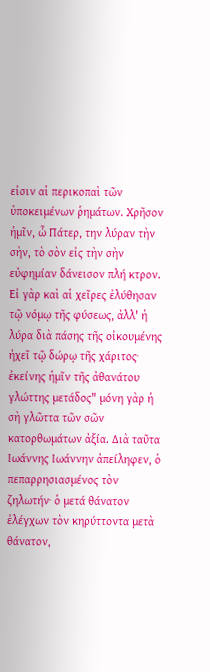εἰσιν αἱ περικοπαὶ τῶν ὑποκειμένων ῥημάτων. Χρῆσον ἡμῖν, ὦ Πάτερ, την λύραν τὴν σὴν, τὸ σὸν εἰς τὴν σὴν εὐφημίαν δάνεισον πλή κτρον. Εἰ γὰρ καὶ αἱ χεῖρες ἐλύθησαν τῷ νόμῳ τῆς φύσεως, ἀλλ' ἡ λύρα διὰ πάσης τῆς οἰκουμένης ἠχεῖ τῷ δώρῳ τῆς χάριτος· ἐκείνης ἡμῖν τῆς ἀθανάτου γλώττης μετάδος" μόνη γὰρ ἡ σὴ γλῶττα τῶν σῶν κατορθωμάτων ἀξία. Διὰ ταῦτα Ιωάννης Ιωάννην ἀπείληφεν, ὁ πεπαρρησιασμένος τὸν ζηλωτήν· ὁ μετά θάνατον ἐλέγχων τὸν κηρύττοντα μετὰ θάνατον,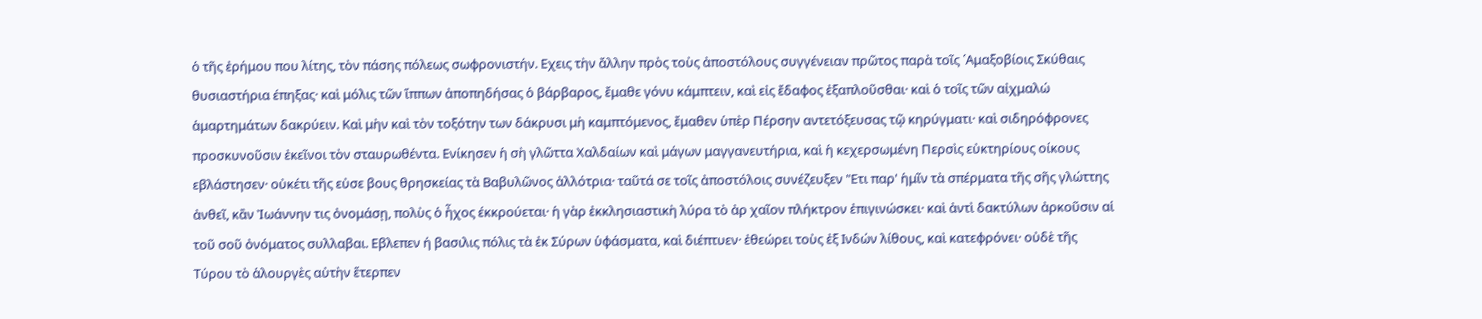ὁ τῆς ἐρήμου που λίτης, τὸν πάσης πόλεως σωφρονιστήν. Εχεις τὴν ἄλλην πρὸς τοὺς ἀποστόλους συγγένειαν πρῶτος παρὰ τοῖς ῾Αμαξοβίοις Σκύθαις θυσιαστήρια έπηξας· καὶ μόλις τῶν ἵππων ἀποπηδήσας ὁ βάρβαρος, ἔμαθε γόνυ κάμπτειν, καὶ εἰς ἔδαφος ἐξαπλοῦσθαι· καὶ ὁ τοῖς τῶν αἰχμαλώ ἁμαρτημάτων δακρύειν. Καὶ μὴν καὶ τὸν τοξότην των δάκρυσι μὴ καμπτόμενος, ἔμαθεν ὑπὲρ Πέρσην αντετόξευσας τῷ κηρύγματι· καὶ σιδηρόφρονες προσκυνοῦσιν ἐκεῖνοι τὸν σταυρωθέντα. Ενίκησεν ἡ σὴ γλῶττα Χαλδαίων καὶ μάγων μαγγανευτήρια, καὶ ἡ κεχερσωμένη Περσὶς εὐκτηρίους οίκους εβλάστησεν· οὐκέτι τῆς εὐσε βους θρησκείας τὰ Βαβυλῶνος ἀλλότρια· ταῦτά σε τοῖς ἀποστόλοις συνέζευξεν "Ετι παρ' ἡμῖν τὰ σπέρματα τῆς σῆς γλώττης ἀνθεῖ, κἂν Ἰωάννην τις ὀνομάσῃ, πολὺς ὁ ἦχος έκκρούεται· ἡ γὰρ ἐκκλησιαστικὴ λύρα τὸ ἀρ χαῖον πλήκτρον ἐπιγινώσκει· καὶ ἀντὶ δακτύλων ἀρκοῦσιν αἱ τοῦ σοῦ ὀνόματος συλλαβαι. Εβλεπεν ή βασιλις πόλις τὰ ἐκ Σύρων ὑφάσματα, καὶ διέπτυεν· ἐθεώρει τοὺς ἐξ Ινδών λίθους, καὶ κατεφρόνει· οὐδὲ τῆς Τύρου τὸ ἁλουργὲς αὐτὴν ἕτερπεν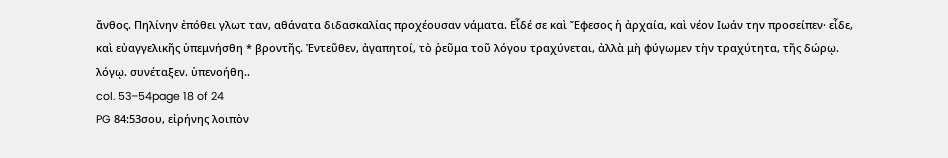ἄνθος. Πηλίνην ἐπόθει γλωτ ταν, αθάνατα διδασκαλίας προχέουσαν νάματα. Εἶδέ σε καὶ Ἔφεσος ἡ ἀρχαία, καὶ νέον Ιωάν την προσείπεν· εἶδε, καὶ εὐαγγελικῆς ὑπεμνήσθη * βροντῆς. Ἐντεῦθεν, ἀγαπητοί, τὸ ῥεῦμα τοῦ λόγου τραχύνεται, ἀλλὰ μὴ φύγωμεν τὴν τραχύτητα, τῆς δώρῳ. λόγῳ. συνέταξεν. ὑπενοήθη..
col. 53–54page 18 of 24
PG 84:53σου, εἰρήνης λοιπὸν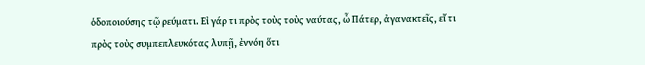ὁδοποιούσης τῷ ρεύματι. Εἰ γάρ τι πρὸς τοὺς τοὺς ναύτας, ὦ Πάτερ, ἀγανακτεῖς, εἴ τι πρὸς τοὺς συμπεπλευκότας λυπῇ, ἐννόη ὅτι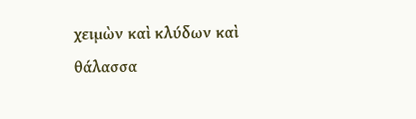χειμὼν καὶ κλύδων καὶ θάλασσα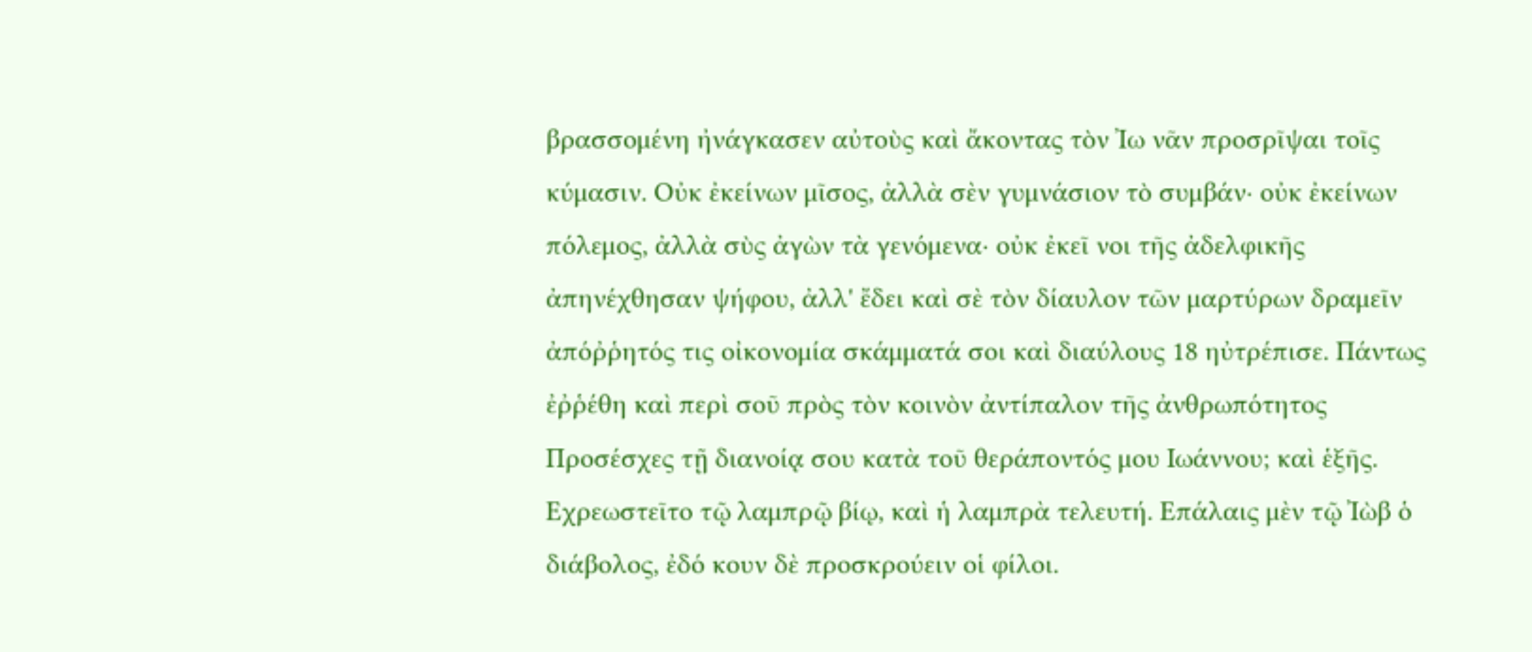βρασσομένη ἠνάγκασεν αὐτοὺς καὶ ἄκοντας τὸν Ἰω νᾶν προσρῖψαι τοῖς κύμασιν. Οὐκ ἐκείνων μῖσος, ἀλλὰ σὲν γυμνάσιον τὸ συμβάν· οὐκ ἐκείνων πόλεμος, ἀλλὰ σὺς ἀγὼν τὰ γενόμενα· οὐκ ἐκεῖ νοι τῆς ἀδελφικῆς ἀπηνέχθησαν ψήφου, ἀλλ' ἔδει καὶ σὲ τὸν δίαυλον τῶν μαρτύρων δραμεῖν ἀπόῤῥητός τις οἰκονομία σκάμματά σοι καὶ διαύλους 18 ηὐτρέπισε. Πάντως ἐῤῥέθη καὶ περὶ σοῦ πρὸς τὸν κοινὸν ἀντίπαλον τῆς ἀνθρωπότητος Προσέσχες τῇ διανοίᾳ σου κατὰ τοῦ θεράποντός μου Ιωάννου; καὶ ἑξῆς. Εχρεωστεῖτο τῷ λαμπρῷ βίῳ, καὶ ἡ λαμπρὰ τελευτή. Επάλαις μὲν τῷ Ἰὼβ ὁ διάβολος, ἐδό κουν δὲ προσκρούειν οἱ φίλοι.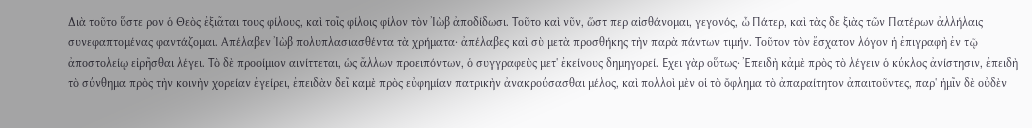Διὰ τοῦτο ὕστε ρον ὁ Θεὸς ἐξιᾶται τους φίλους, καὶ τοῖς φίλοις φίλον τὸν Ἰὼβ ἀποδίδωσι. Τοῦτο καὶ νῦν, ὥστ περ αἰσθάνομαι, γεγονός, ὦ Πάτερ, καὶ τὰς δε ξιὰς τῶν Πατέρων ἀλλήλαις συνεφαπτομένας φαντάζομαι. Απέλαβεν Ἰὼβ πολυπλασιασθέντα τὰ χρήματα· ἀπέλαβες καὶ σὺ μετὰ προσθήκης τὴν παρὰ πάντων τιμήν. Τοῦτον τὸν ἔσχατον λόγον ἡ ἐπιγραφὴ ἐν τῷ ἀποστολείῳ εἰρῆσθαι λέγει. Τὸ δὲ προοίμιον αινίττεται, ὡς ἄλλων προειπόντων, ὁ συγγραφεὺς μετ' ἐκείνους δημηγορεί. Εχει γὰρ οὕτως· Ἐπειδὴ κἀμὲ πρὸς τὸ λέγειν ὁ κύκλος ἀνίστησιν, ἐπειδὴ τὸ σύνθημα πρὸς τὴν κοινὴν χορείαν ἐγείρει, ἐπειδὰν δεῖ καμὲ πρὸς εὐφημίαν πατρικὴν ἀνακρούσασθαι μέλος, καὶ πολλοὶ μὲν οἱ τὸ ὄφλημα τὸ ἀπαραίτητον ἀπαιτοῦντες, παρ' ἡμῖν δὲ οὐδὲν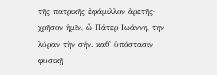τῆς πατρικῆς ἐφάμιλλον ἀρετῆς· χρῆσον ἡμῖν, ὦ Πάτερ Ιωάννη, την λύραν τὴν σήν. καθ' ὑπόστασιν φυσικῇ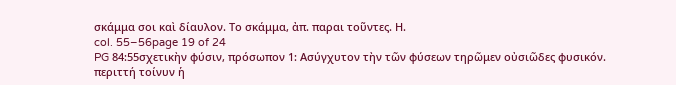σκάμμα σοι καὶ δίαυλον. Το σκάμμα, ἀπ. παραι τοῦντες. Η.
col. 55–56page 19 of 24
PG 84:55σχετικὴν φύσιν, πρόσωπον 1: Ασύγχυτον τὴν τῶν φύσεων τηρῶμεν οὐσιῶδες φυσικόν. περιττή τοίνυν ἡ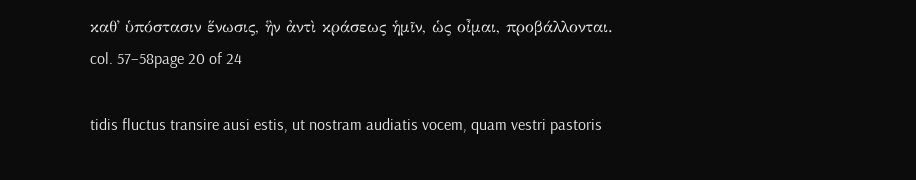καθ᾽ ὑπόστασιν ἕνωσις, ἣν ἀντὶ κράσεως ἡμῖν, ὡς οἶμαι, προβάλλονται.
col. 57–58page 20 of 24

tidis fluctus transire ausi estis, ut nostram audiatis vocem, quam vestri pastoris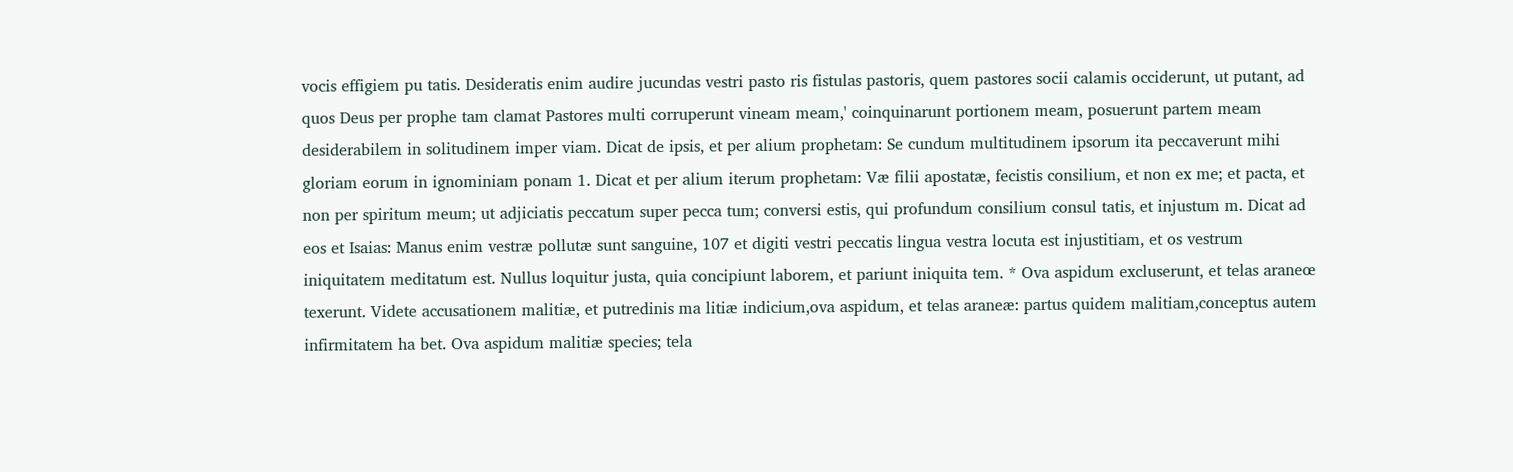vocis effigiem pu tatis. Desideratis enim audire jucundas vestri pasto ris fistulas pastoris, quem pastores socii calamis occiderunt, ut putant, ad quos Deus per prophe tam clamat Pastores multi corruperunt vineam meam,' coinquinarunt portionem meam, posuerunt partem meam desiderabilem in solitudinem imper viam. Dicat de ipsis, et per alium prophetam: Se cundum multitudinem ipsorum ita peccaverunt mihi gloriam eorum in ignominiam ponam 1. Dicat et per alium iterum prophetam: Væ filii apostatæ, fecistis consilium, et non ex me; et pacta, et non per spiritum meum; ut adjiciatis peccatum super pecca tum; conversi estis, qui profundum consilium consul tatis, et injustum m. Dicat ad eos et Isaias: Manus enim vestræ pollutæ sunt sanguine, 107 et digiti vestri peccatis lingua vestra locuta est injustitiam, et os vestrum iniquitatem meditatum est. Nullus loquitur justa, quia concipiunt laborem, et pariunt iniquita tem. * Ova aspidum excluserunt, et telas araneœ texerunt. Videte accusationem malitiæ, et putredinis ma litiæ indicium,ova aspidum, et telas araneæ: partus quidem malitiam,conceptus autem infirmitatem ha bet. Ova aspidum malitiæ species; tela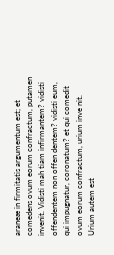araneæ in firmitatis argumentum est; et comedens ovum eorum confractum, putamen invenit. Vidisti mah tiam infirmantem? vidisti offendentem non offen dentem? vidisti eum, qui impugnatur, coronatum? et qui comedit ovum eorum confractum, urium inve nit. Urium autem est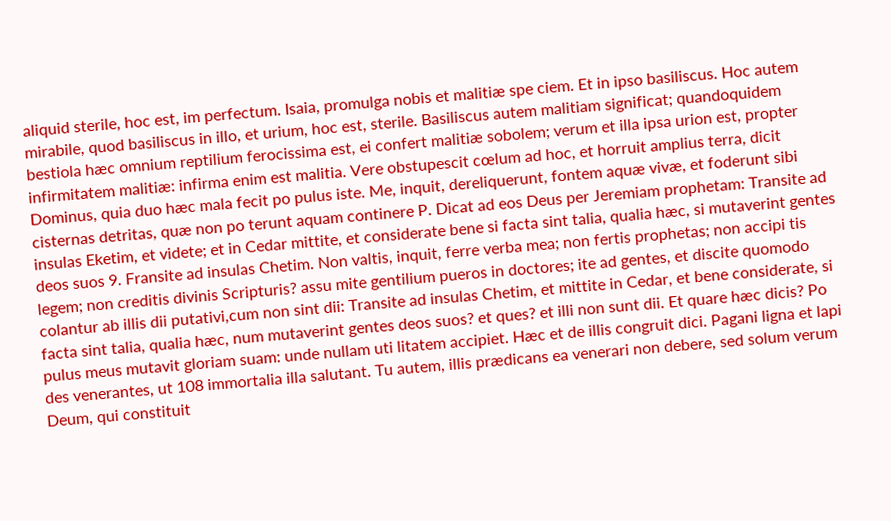aliquid sterile, hoc est, im perfectum. Isaia, promulga nobis et malitiæ spe ciem. Et in ipso basiliscus. Hoc autem mirabile, quod basiliscus in illo, et urium, hoc est, sterile. Basiliscus autem malitiam significat; quandoquidem bestiola hæc omnium reptilium ferocissima est, ei confert malitiæ sobolem; verum et illa ipsa urion est, propter infirmitatem malitiæ: infirma enim est malitia. Vere obstupescit cœlum ad hoc, et horruit amplius terra, dicit Dominus, quia duo hæc mala fecit po pulus iste. Me, inquit, dereliquerunt, fontem aquæ vivæ, et foderunt sibi cisternas detritas, quæ non po terunt aquam continere P. Dicat ad eos Deus per Jeremiam prophetam: Transite ad insulas Eketim, et videte; et in Cedar mittite, et considerate bene si facta sint talia, qualia hæc, si mutaverint gentes deos suos 9. Fransite ad insulas Chetim. Non valtis, inquit, ferre verba mea; non fertis prophetas; non accipi tis legem; non creditis divinis Scripturis? assu mite gentilium pueros in doctores; ite ad gentes, et discite quomodo colantur ab illis dii putativi,cum non sint dii: Transite ad insulas Chetim, et mittite in Cedar, et bene considerate, si facta sint talia, qualia hæc, num mutaverint gentes deos suos? et ques? et illi non sunt dii. Et quare hæc dicis? Po pulus meus mutavit gloriam suam: unde nullam uti litatem accipiet. Hæc et de illis congruit dici. Pagani ligna et lapi des venerantes, ut 108 immortalia illa salutant. Tu autem, illis prædicans ea venerari non debere, sed solum verum Deum, qui constituit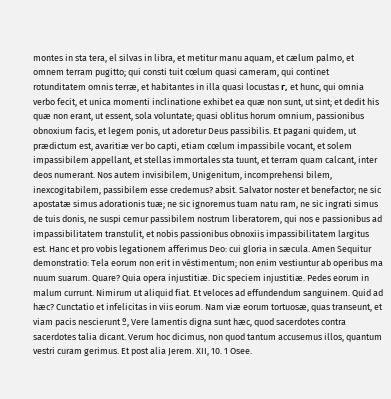montes in sta tera, el silvas in libra, et metitur manu aquam, et cælum palmo, et omnem terram pugitto; qui consti tuit cœlum quasi cameram, qui continet rotunditatem omnis terræ, et habitantes in illa quasi locustas г, et hunc, qui omnia verbo fecit, et unica momenti inclinatione exhibet ea quæ non sunt, ut sint; et dedit his quæ non erant, ut essent, sola voluntate; quasi oblitus horum omnium, passionibus obnoxium facis, et legem ponis, ut adoretur Deus passibilis. Et pagani quidem, ut prædictum est, avaritiæ ver bo capti, etiam cœlum impassibile vocant, et solem impassibilem appellant, et stellas immortales sta tuunt, et terram quam calcant, inter deos numerant. Nos autem invisibilem, Unigenitum, incomprehensi bilem, inexcogitabilem, passibilem esse credemus? absit. Salvator noster et benefactor; ne sic apostatæ simus adorationis tuæ; ne sic ignoremus tuam natu ram, ne sic ingrati simus de tuis donis, ne suspi cemur passibilem nostrum liberatorem, qui nos e passionibus ad impassibilitatem transtulit, et nobis passionibus obnoxiis impassibilitatem largitus est. Hanc et pro vobis legationem afferimus Deo: cui gloria in sæcula. Amen Sequitur demonstratio: Tela eorum non erit in véstimentum; non enim vestiuntur ab operibus ma nuum suarum. Quare? Quia opera injustitiæ. Dic speciem injustitiæ. Pedes eorum in malum currunt. Nimirum ut aliquid fiat. Et veloces ad effundendum sanguinem. Quid ad hæc? Cunctatio et infelicitas in viis eorum. Nam viæ eorum tortuosæ, quas transeunt, et viam pacis nescierunt º, Vere lamentis digna sunt hæc, quod sacerdotes contra sacerdotes talia dicant. Verum hoc dicimus, non quod tantum accusemus illos, quantum vestri curam gerimus. Et post alia Jerem. XII, 10. 1 Osee.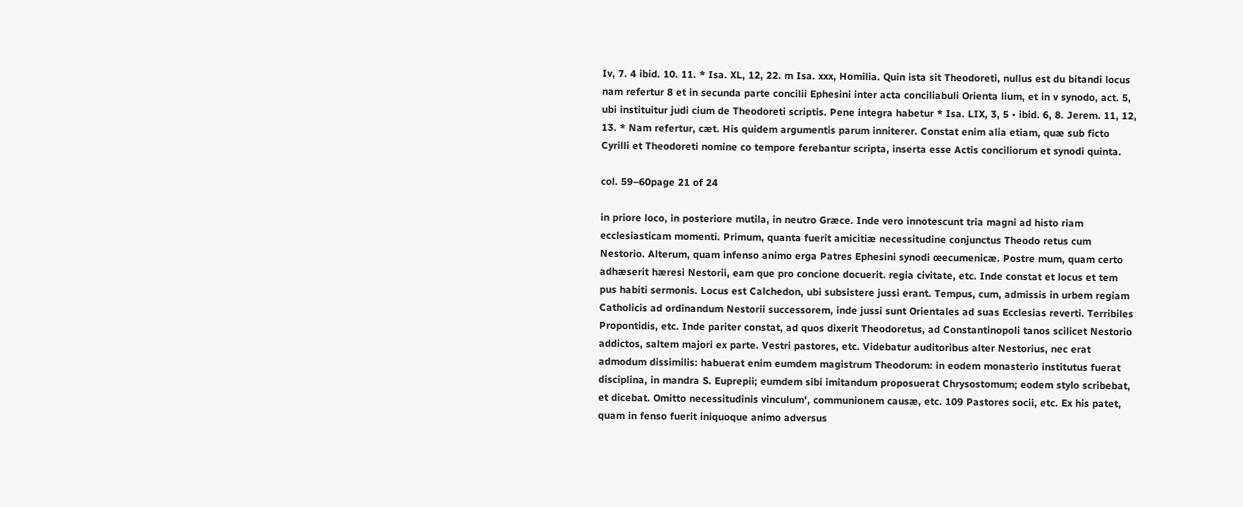Iv, 7. 4 ibid. 10. 11. * Isa. XL, 12, 22. m Isa. xxx, Homilia. Quin ista sit Theodoreti, nullus est du bitandi locus nam refertur 8 et in secunda parte concilii Ephesini inter acta conciliabuli Orienta lium, et in v synodo, act. 5, ubi instituitur judi cium de Theodoreti scriptis. Pene integra habetur * Isa. LIX, 3, 5 • ibid. 6, 8. Jerem. 11, 12, 13. * Nam refertur, cæt. His quidem argumentis parum inniterer. Constat enim alia etiam, quæ sub ficto Cyrilli et Theodoreti nomine co tempore ferebantur scripta, inserta esse Actis conciliorum et synodi quinta.

col. 59–60page 21 of 24

in priore loco, in posteriore mutila, in neutro Græce. Inde vero innotescunt tria magni ad histo riam ecclesiasticam momenti. Primum, quanta fuerit amicitiæ necessitudine conjunctus Theodo retus cum Nestorio. Alterum, quam infenso animo erga Patres Ephesini synodi œecumenicæ. Postre mum, quam certo adhæserit hæresi Nestorii, eam que pro concione docuerit. regia civitate, etc. Inde constat et locus et tem pus habiti sermonis. Locus est Calchedon, ubi subsistere jussi erant. Tempus, cum, admissis in urbem regiam Catholicis ad ordinandum Nestorii successorem, inde jussi sunt Orientales ad suas Ecclesias reverti. Terribiles Propontidis, etc. Inde pariter constat, ad quos dixerit Theodoretus, ad Constantinopoli tanos scilicet Nestorio addictos, saltem majori ex parte. Vestri pastores, etc. Videbatur auditoribus alter Nestorius, nec erat admodum dissimilis: habuerat enim eumdem magistrum Theodorum: in eodem monasterio institutus fuerat disciplina, in mandra S. Euprepii; eumdem sibi imitandum proposuerat Chrysostomum; eodem stylo scribebat, et dicebat. Omitto necessitudinis vinculum', communionem causæ, etc. 109 Pastores socii, etc. Ex his patet, quam in fenso fuerit iniquoque animo adversus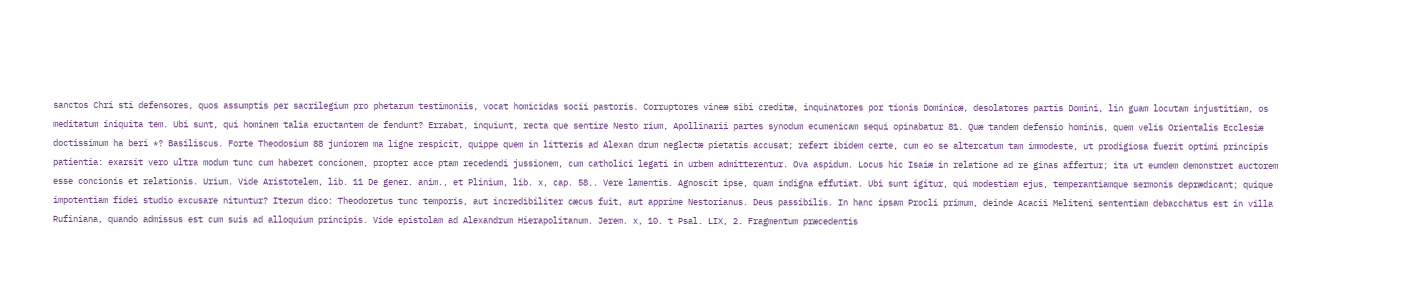sanctos Chri sti defensores, quos assumptis per sacrilegium pro phetarum testimoniis, vocat homicidas socii pastoris. Corruptores vineæ sibi creditæ, inquinatores por tionis Dominicæ, desolatores partis Domini, lin guam locutam injustitiam, os meditatum iniquita tem. Ubi sunt, qui hominem talia eructantem de fendunt? Errabat, inquiunt, recta que sentire Nesto rium, Apollinarii partes synodum ecumenicam sequi opinabatur 81. Quæ tandem defensio hominis, quem velis Orientalis Ecclesiæ doctissimum ha beri *? Basiliscus. Forte Theodosium 88 juniorem ma ligne respicit, quippe quem in litteris ad Alexan drum neglectæ pietatis accusat; refert ibidem certe, cum eo se altercatum tam immodeste, ut prodigiosa fuerit optimi principis patientia: exarsit vero ultra modum tunc cum haberet concionem, propter acce ptam recedendi jussionem, cum catholici legati in urbem admitterentur. Ova aspidum. Locus hic Isaiæ in relatione ad re ginas affertur; ita ut eumdem demonstret auctorem esse concionis et relationis. Urium. Vide Aristotelem, lib. 11 De gener. anim., et Plinium, lib. x, cap. 58.. Vere lamentis. Agnoscit ipse, quam indigna effutiat. Ubi sunt igitur, qui modestiam ejus, temperantiamque sermonis deprædicant; quique impotentiam fidei studio excusare nituntur? Iterum dico: Theodoretus tunc temporis, aut incredibiliter cæcus fuit, aut apprime Nestorianus. Deus passibilis. In hanc ipsam Procli primum, deinde Acacii Meliteni sententiam debacchatus est in villa Rufiniana, quando admissus est cum suis ad alloquium principis. Vide epistolam ad Alexandrum Hierapolitanum. Jerem. x, 10. t Psal. LIX, 2. Fragmentum præcedentis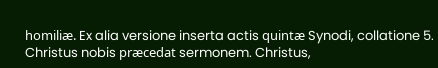homiliæ. Ex alia versione inserta actis quintæ Synodi, collatione 5. Christus nobis præcedat sermonem. Christus,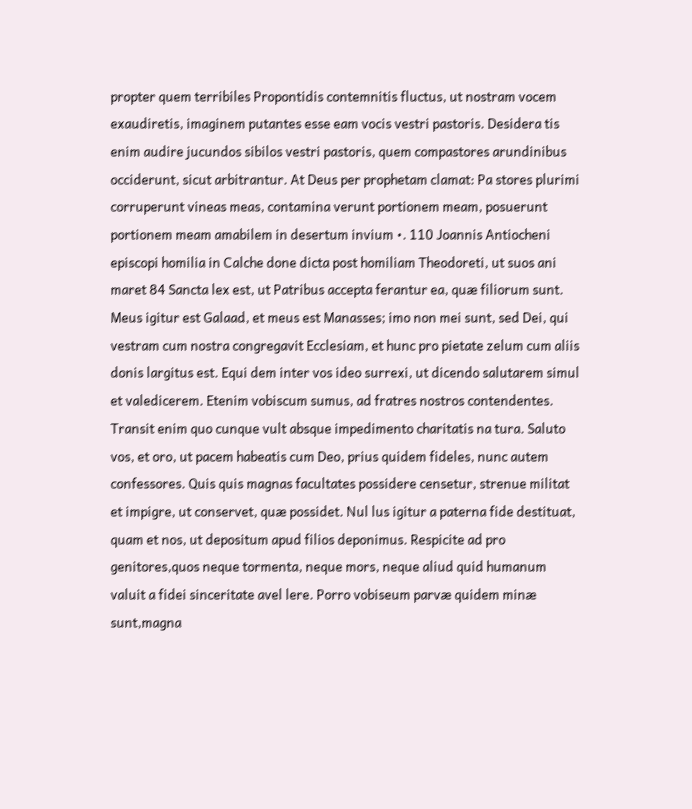propter quem terribiles Propontidis contemnitis fluctus, ut nostram vocem exaudiretis, imaginem putantes esse eam vocis vestri pastoris. Desidera tis enim audire jucundos sibilos vestri pastoris, quem compastores arundinibus occiderunt, sicut arbitrantur. At Deus per prophetam clamat: Pa stores plurimi corruperunt vineas meas, contamina verunt portionem meam, posuerunt portionem meam amabilem in desertum invium •. 110 Joannis Antiocheni episcopi homilia in Calche done dicta post homiliam Theodoreti, ut suos ani maret 84 Sancta lex est, ut Patribus accepta ferantur ea, quæ filiorum sunt. Meus igitur est Galaad, et meus est Manasses; imo non mei sunt, sed Dei, qui vestram cum nostra congregavit Ecclesiam, et hunc pro pietate zelum cum aliis donis largitus est. Equi dem inter vos ideo surrexi, ut dicendo salutarem simul et valedicerem. Etenim vobiscum sumus, ad fratres nostros contendentes. Transit enim quo cunque vult absque impedimento charitatis na tura. Saluto vos, et oro, ut pacem habeatis cum Deo, prius quidem fideles, nunc autem confessores. Quis quis magnas facultates possidere censetur, strenue militat et impigre, ut conservet, quæ possidet. Nul lus igitur a paterna fide destituat, quam et nos, ut depositum apud filios deponimus. Respicite ad pro genitores,quos neque tormenta, neque mors, neque aliud quid humanum valuit a fidei sinceritate avel lere. Porro vobiseum parvæ quidem minæ sunt,magna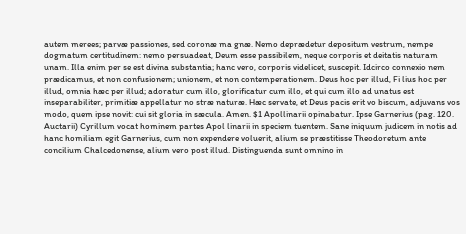autem merees; parvæ passiones, sed coronæ ma gnæ. Nemo deprædetur depositum vestrum, nempe dogmatum certitudinem: nemo persuadeat, Deum esse passibilem, neque corporis et deitatis naturam unam. Illa enim per se est divina substantia; hanc vero, corporis videlicet, suscepit. Idcirco connexio nem prædicamus, et non confusionem; unionem, et non contemperationem. Deus hoc per illud, Fi lius hoc per illud, omnia hæc per illud; adoratur cum illo, glorificatur cum illo, et qui cum illo ad unatus est inseparabiliter, primitiæ appellatur no stræ naturæ. Hæc servate, et Deus pacis erit vo biscum, adjuvans vos modo, quem ipse novit: cui sit gloria in sæcula. Amen. $1 Apollinarii opinabatur. Ipse Garnerius (pag. 120. Auctarii) Cyrillum vocat hominem partes Apol linarii in speciem tuentem. Sane iniquum judicem in notis ad hanc homiliam egit Garnerius, cum non expendere voluerit, alium se præstitisse Theodoretum ante concilium Chalcedonense, alium vero post illud. Distinguenda sunt omnino in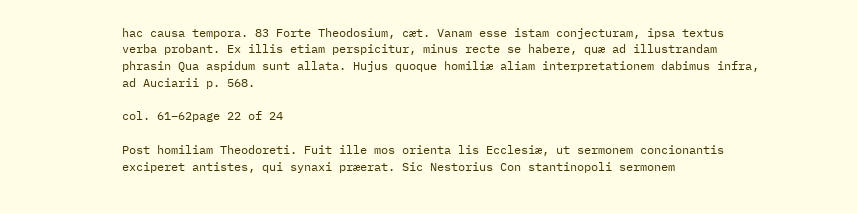hac causa tempora. 83 Forte Theodosium, cæt. Vanam esse istam conjecturam, ipsa textus verba probant. Ex illis etiam perspicitur, minus recte se habere, quæ ad illustrandam phrasin Qua aspidum sunt allata. Hujus quoque homiliæ aliam interpretationem dabimus infra, ad Auciarii p. 568.

col. 61–62page 22 of 24

Post homiliam Theodoreti. Fuit ille mos orienta lis Ecclesiæ, ut sermonem concionantis exciperet antistes, qui synaxi præerat. Sic Nestorius Con stantinopoli sermonem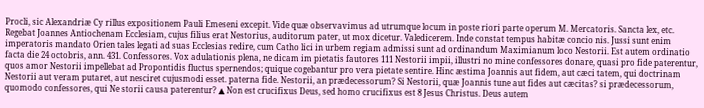Procli, sic Alexandriæ Cy rillus expositionem Pauli Emeseni excepit. Vide quæ observavimus ad utrumque locum in poste riori parte operum M. Mercatoris. Sancta lex, etc. Regebat Joannes Antiochenam Ecclesiam, cujus filius erat Nestorius, auditorum pater, ut mox dicetur. Valedicerem. Inde constat tempus habitæ concio nis. Jussi sunt enim imperatoris mandato Orien tales legati ad suas Ecclesias redire, cum Catho lici in urbem regiam admissi sunt ad ordinandum Maximianum loco Nestorii. Est autem ordinatio facta die 24 octobris, ann. 431. Confessores. Vox adulationis plena, ne dicam im pietatis fautores 111 Nestorii impii, illustri no mine confessores donare, quasi pro fide paterentur, quos amor Nestorii impellebat ad Propontidis fluctus spernendos; quique cogebantur pro vera pietate sentire. Hinc æstima Joannis aut fidem, aut cæci tatem, qui doctrinam Nestorii aut veram putaret, aut nesciret cujusmodi esset. paterna fide. Nestorii, an prædecessorum? Si Nestorii, quæ Joannis tune aut fides aut cæcitas? si prædecessorum, quomodo confessores, qui Ne storii causa paterentur? ▲ Non est crucifixus Deus, sed homo crucifixus est 8 Jesus Christus. Deus autem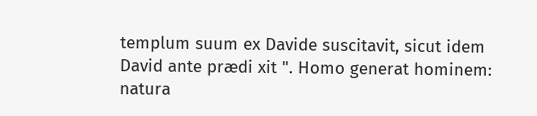templum suum ex Davide suscitavit, sicut idem David ante prædi xit ". Homo generat hominem: natura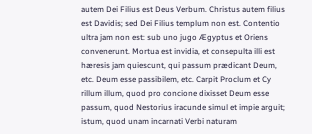autem Dei Filius est Deus Verbum. Christus autem filius est Davidis; sed Dei Filius templum non est. Contentio ultra jam non est: sub uno jugo Ægyptus et Oriens convenerunt. Mortua est invidia, et consepulta illi est hæresis jam quiescunt, qui passum prædicant Deum, etc. Deum esse passibilem, etc. Carpit Proclum et Cy rillum illum, quod pro concione dixisset Deum esse passum, quod Nestorius iracunde simul et impie arguit; istum, quod unam incarnati Verbi naturam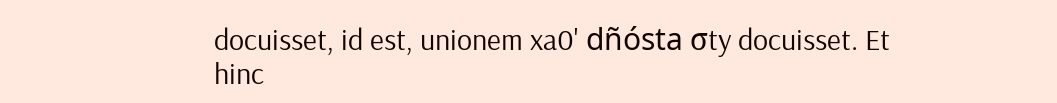docuisset, id est, unionem xa0' dñósta σty docuisset. Et hinc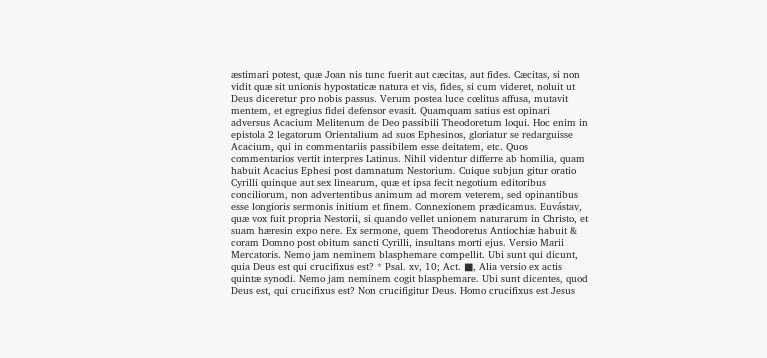æstimari potest, quæ Joan nis tunc fuerit aut cæcitas, aut fides. Cæcitas, si non vidit quæ sit unionis hypostaticæ natura et vis, fides, si cum videret, noluit ut Deus diceretur pro nobis passus. Verum postea luce cœlitus affusa, mutavit mentem, et egregius fidei defensor evasit. Quamquam satius est opinari adversus Acacium Melitenum de Deo passibili Theodoretum loqui. Hoc enim in epistola 2 legatorum Orientalium ad suos Ephesinos, gloriatur se redarguisse Acacium, qui in commentariis passibilem esse deitatem, etc. Quos commentarios vertit interpres Latinus. Nihil videntur differre ab homilia, quam habuit Acacius Ephesi post damnatum Nestorium. Cuique subjun gitur oratio Cyrilli quinque aut sex linearum, quæ et ipsa fecit negotium editoribus conciliorum, non advertentibus animum ad morem veterem, sed opinantibus esse longioris sermonis initium et finem. Connexionem prædicamus. Euvástav, quæ vox fuit propria Nestorii, si quando vellet unionem naturarum in Christo, et suam hæresin expo nere. Ex sermone, quem Theodoretus Antiochiæ habuit & coram Domno post obitum sancti Cyrilli, insultans morti ejus. Versio Marii Mercatoris. Nemo jam neminem blasphemare compellit. Ubi sunt qui dicunt, quia Deus est qui crucifixus est? * Psal. xv, 10; Act. ■, Alia versio ex actis quintæ synodi. Nemo jam neminem cogit blasphemare. Ubi sunt dicentes, quod Deus est, qui crucifixus est? Non crucifigitur Deus. Homo crucifixus est Jesus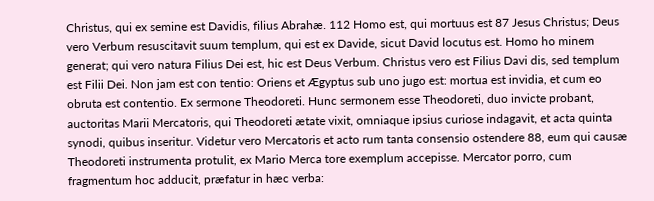Christus, qui ex semine est Davidis, filius Abrahæ. 112 Homo est, qui mortuus est 87 Jesus Christus; Deus vero Verbum resuscitavit suum templum, qui est ex Davide, sicut David locutus est. Homo ho minem generat; qui vero natura Filius Dei est, hic est Deus Verbum. Christus vero est Filius Davi dis, sed templum est Filii Dei. Non jam est con tentio: Oriens et Ægyptus sub uno jugo est: mortua est invidia, et cum eo obruta est contentio. Ex sermone Theodoreti. Hunc sermonem esse Theodoreti, duo invicte probant, auctoritas Marii Mercatoris, qui Theodoreti ætate vixit, omniaque ipsius curiose indagavit, et acta quinta synodi, quibus inseritur. Videtur vero Mercatoris et acto rum tanta consensio ostendere 88, eum qui causæ Theodoreti instrumenta protulit, ex Mario Merca tore exemplum accepisse. Mercator porro, cum fragmentum hoc adducit, præfatur in hæc verba: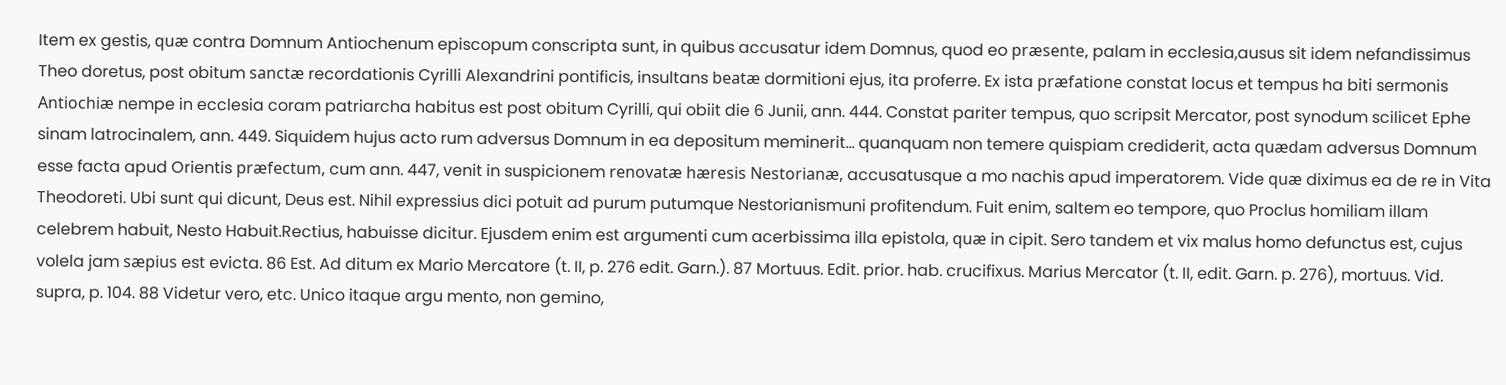Item ex gestis, quæ contra Domnum Antiochenum episcopum conscripta sunt, in quibus accusatur idem Domnus, quod eo præsente, palam in ecclesia,ausus sit idem nefandissimus Theo doretus, post obitum sanctæ recordationis Cyrilli Alexandrini pontificis, insultans beatæ dormitioni ejus, ita proferre. Ex ista præfatione constat locus et tempus ha biti sermonis Antiochiæ nempe in ecclesia coram patriarcha habitus est post obitum Cyrilli, qui obiit die 6 Junii, ann. 444. Constat pariter tempus, quo scripsit Mercator, post synodum scilicet Ephe sinam latrocinalem, ann. 449. Siquidem hujus acto rum adversus Domnum in ea depositum meminerit... quanquam non temere quispiam crediderit, acta quædam adversus Domnum esse facta apud Orientis præfectum, cum ann. 447, venit in suspicionem renovatæ hæresis Nestorianæ, accusatusque a mo nachis apud imperatorem. Vide quæ diximus ea de re in Vita Theodoreti. Ubi sunt qui dicunt, Deus est. Nihil expressius dici potuit ad purum putumque Nestorianismuni profitendum. Fuit enim, saltem eo tempore, quo Proclus homiliam illam celebrem habuit, Nesto Habuit.Rectius, habuisse dicitur. Ejusdem enim est argumenti cum acerbissima illa epistola, quæ in cipit. Sero tandem et vix malus homo defunctus est, cujus volela jam sæpius est evicta. 86 Est. Ad ditum ex Mario Mercatore (t. II, p. 276 edit. Garn.). 87 Mortuus. Edit. prior. hab. crucifixus. Marius Mercator (t. II, edit. Garn. p. 276), mortuus. Vid. supra, p. 104. 88 Videtur vero, etc. Unico itaque argu mento, non gemino,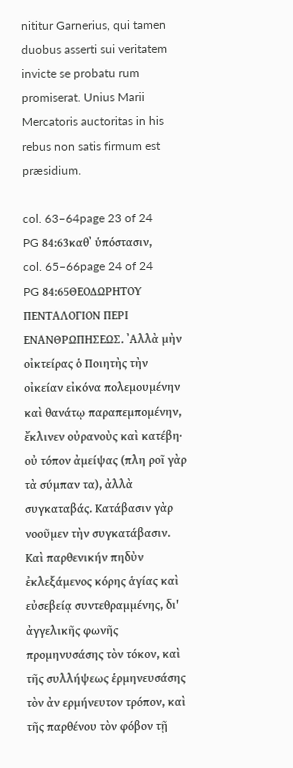nititur Garnerius, qui tamen duobus asserti sui veritatem invicte se probatu rum promiserat. Unius Marii Mercatoris auctoritas in his rebus non satis firmum est præsidium.

col. 63–64page 23 of 24
PG 84:63καθ᾽ ὑπόστασιν,
col. 65–66page 24 of 24
PG 84:65ΘΕΟΔΩΡΗΤΟΥ ΠΕΝΤΑΛΟΓΙΟΝ ΠΕΡΙ ΕΝΑΝΘΡΩΠΗΣΕΩΣ. ᾿Αλλὰ μὴν οἰκτείρας ὁ Ποιητὴς τὴν οἰκείαν εἰκόνα πολεμουμένην καὶ θανάτῳ παραπεμπομένην, ἔκλινεν οὐρανοὺς καὶ κατέβη· οὐ τόπον ἀμείψας (πλη ροῖ γὰρ τὰ σύμπαν τα), ἀλλὰ συγκαταβάς. Κατάβασιν γὰρ νοοῦμεν τὴν συγκατάβασιν. Καὶ παρθενικήν πηδὺν ἐκλεξάμενος κόρης ἁγίας καὶ εὐσεβείᾳ συντεθραμμένης, δι' ἀγγελικῆς φωνῆς προμηνυσάσης τὸν τόκον, καὶ τῆς συλλήψεως ἑρμηνευσάσης τὸν ἀν ερμήνευτον τρόπον, καὶ τῆς παρθένου τὸν φόβον τῇ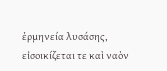ἑρμηνεία λυσάσης, εἰσοικίζεται τε καὶ ναὸν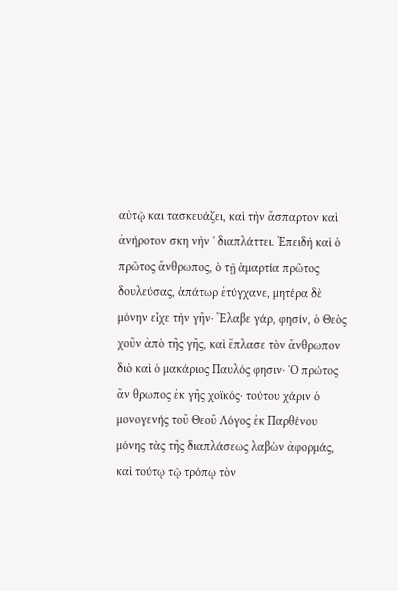αὐτῷ και τασκευάζει, καὶ τὴν ἄσπαρτον καὶ ἀνήροτον σκη νὴν ' διαπλάττει. Ἐπειδὴ καὶ ὁ πρῶτος ἄνθρωπος, ὁ τῇ ἁμαρτία πρῶτος δουλεύσας, ἁπάτωρ ἐτύγχανε, μητέρα δὲ μόνην εἶχε τὴν γῆν· Ἔλαβε γάρ, φησίν, ὁ Θεὸς χοῦν ἀπὸ τῆς γῆς, καὶ ἔπλασε τὸν ἄνθρωπον διὸ καὶ ὁ μακάριος Παυλός φησιν· ῾Ο πρώτος ἄν θρωπος ἐκ γῆς χοϊκός· τούτου χάριν ὁ μονογενής τοῦ Θεοῦ Λόγος ἐκ Παρθένου μόνης τὰς τῆς διαπλάσεως λαβὼν ἀφορμάς, καὶ τούτῳ τῷ τρόπῳ τὸν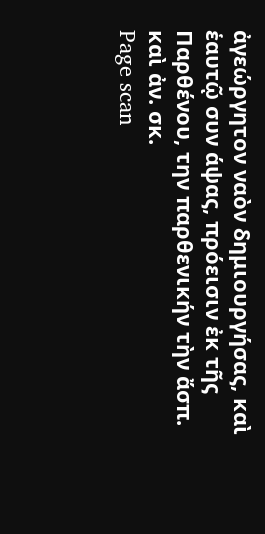ἀγεώργητον ναὸν δημιουργήσας, καὶ ἑαυτῷ συν άψας, πρόεισιν ἐκ τῆς Παρθένου, την παρθενικήν τὴν ἄσπ. καὶ ἀν. σκ.
Page scan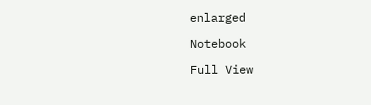enlarged

Notebook

Full View